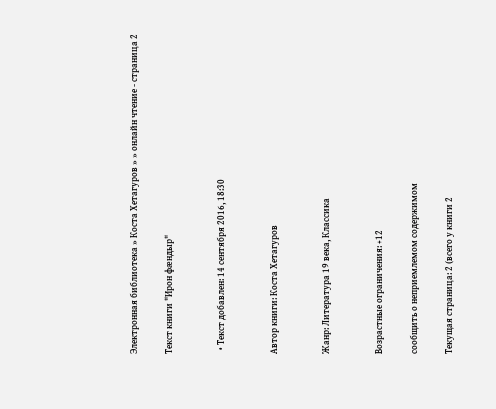Электронная библиотека » Коста Хетагуров » » онлайн чтение - страница 2

Текст книги "Ирон фæндыр"


  • Текст добавлен: 14 сентября 2016, 18:30


Автор книги: Коста Хетагуров


Жанр: Литература 19 века, Классика


Возрастные ограничения: +12

сообщить о неприемлемом содержимом

Текущая страница: 2 (всего у книги 2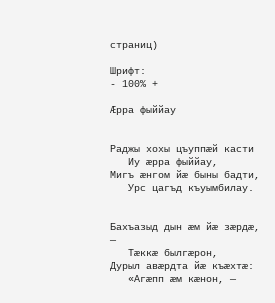страниц)

Шрифт:
- 100% +

Æрра фыййау


Раджы хохы цъуппæй касти
   Иу æрра фыййау,
Мигъ æнгом йæ быны бадти,
   Урс цагъд къуымбилау.


Бахъазыд дын æм йæ зæрдæ, —
   Тæккæ былгæрон,
Дурыл авæрдта йæ къæхтæ:
   «Агæпп æм кæнон, —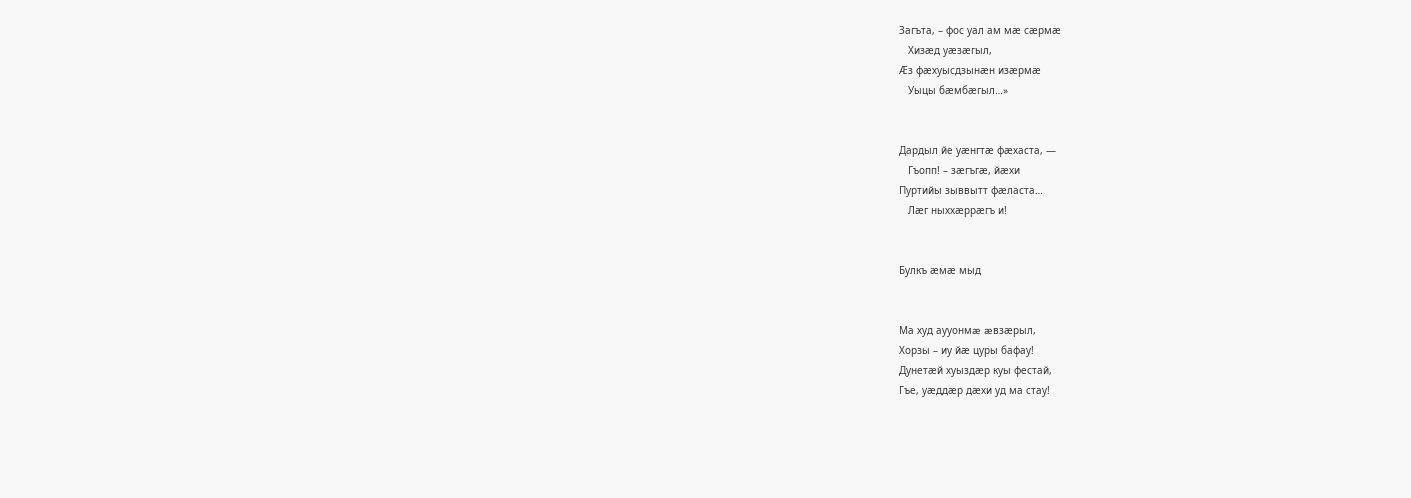Загъта, – фос уал ам мæ сæрмæ
   Хизæд уæзæгыл,
Æз фæхуысдзынæн изæрмæ
   Уыцы бæмбæгыл…»


Дардыл йе уæнгтæ фæхаста, —
   Гъопп! – зæгъгæ, йæхи
Пуртийы зыввытт фæласта…
   Лæг ныххæррæгъ и!


Булкъ æмæ мыд


Ма худ аууонмæ æвзæрыл,
Хорзы – иу йæ цуры бафау!
Дунетæй хуыздæр куы фестай,
Гъе, уæддæр дæхи уд ма стау!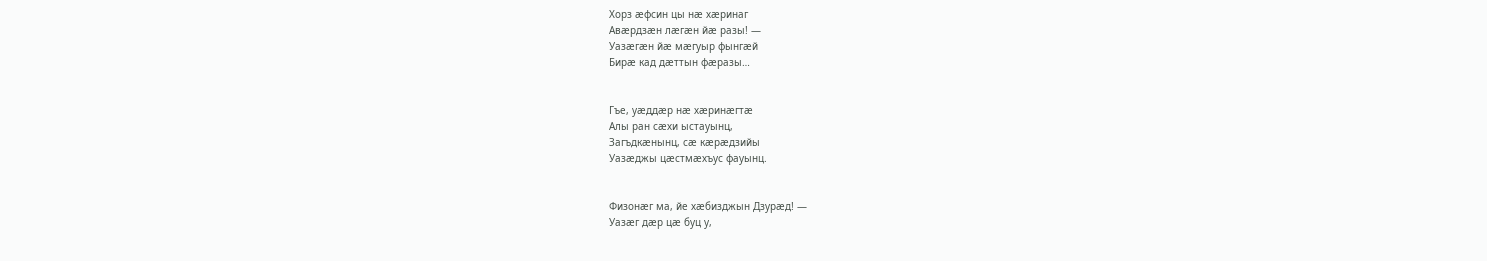Хорз æфсин цы нæ хæринаг
Авæрдзæн лæгæн йæ разы! —
Уазæгæн йæ мæгуыр фынгæй
Бирæ кад дæттын фæразы…


Гъе, уæддæр нæ хæринæгтæ
Алы ран сæхи ыстауынц,
Загъдкæнынц, сæ кæрæдзийы
Уазæджы цæстмæхъус фауынц.


Физонæг ма, йе хæбизджын Дзурæд! —
Уазæг дæр цæ буц у,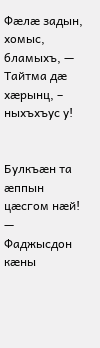Фæлæ задын, хомыс, бламыхъ, —
Тайтма дæ хæрынц, – ныхъхъус у!


Булкъæн та æппын цæсгом нæй! —
Фаджысдон кæны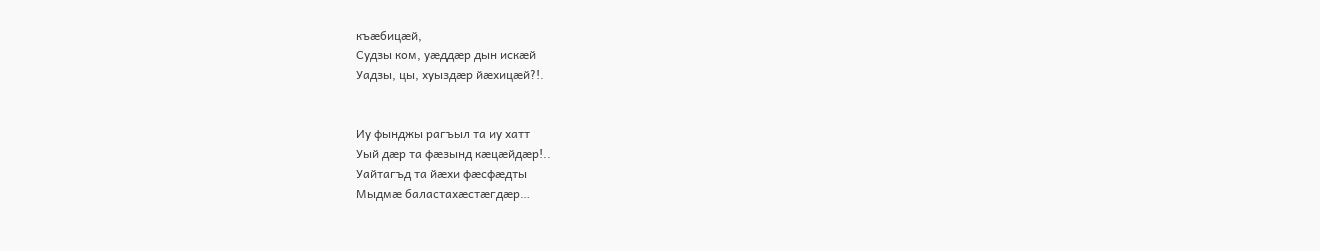къæбицæй,
Судзы ком, уæддæр дын искæй
Уадзы, цы, хуыздæр йæхицæй?!.


Иу фынджы рагъыл та иу хатт
Уый дæр та фæзынд кæцæйдæр!..
Уайтагъд та йæхи фæсфæдты
Мыдмæ баластахæстæгдæр…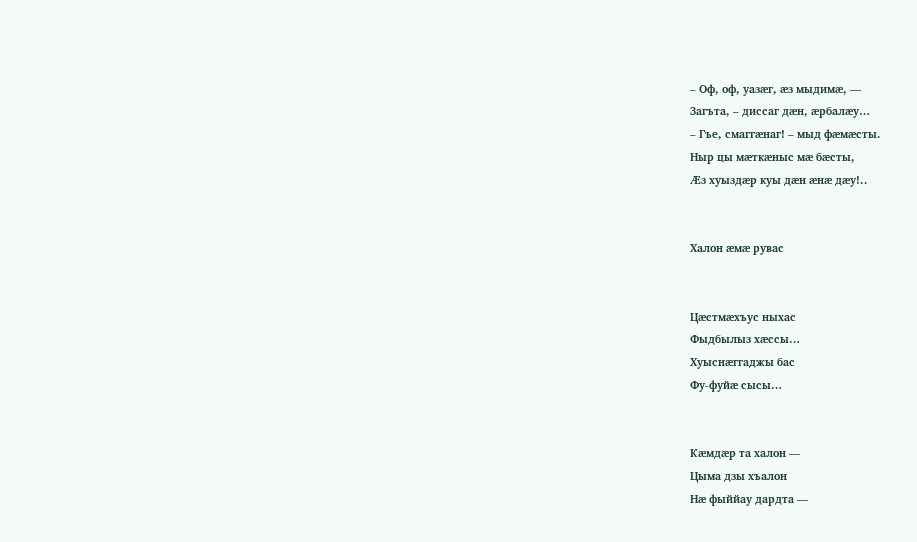– Оф, оф, уазæг, æз мыдимæ, —
Загъта, – диссаг дæн, æрбалæу…
– Гъе, смаггæнаг! – мыд фæмæсты.
Ныр цы мæткæныс мæ бæсты,
Æз хуыздæр куы дæн æнæ дæу!..


Халон æмæ рувас


Цæстмæхъус ныхас
Фыдбылыз хæссы…
Хуыснæггаджы бас
Фу-фуйæ сысы…


Кæмдæр та халон —
Цыма дзы хъалон
Нæ фыййау дардта —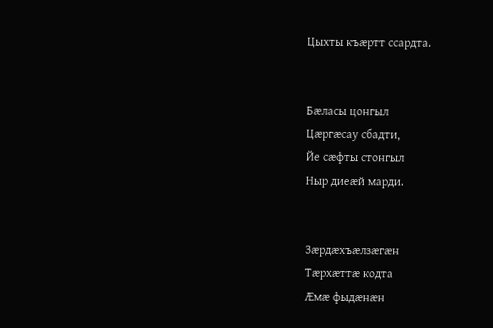Цыхты къæртт ссардта.


Бæласы цонгыл
Цæргæсау сбадти,
Йе сæфты стонгыл
Ныр диеæй марди.


Зæрдæхъæлзæгæн
Тæрхæттæ кодта
Æмæ фыдæнæн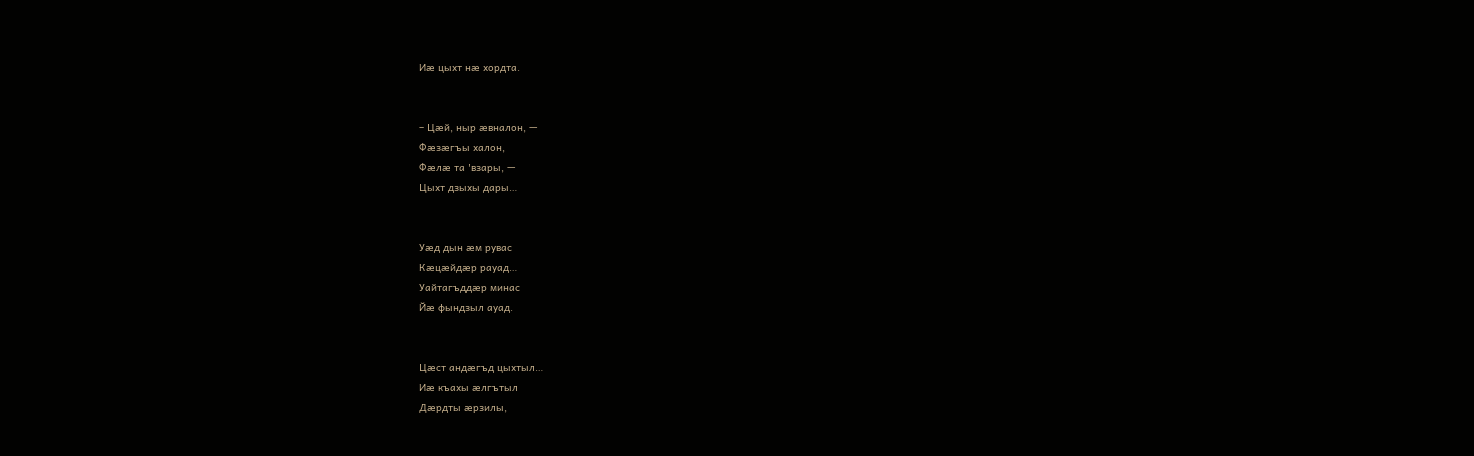Иæ цыхт нæ хордта.


– Цæй, ныр æвналон, —
Фæзæгъы халон,
Фæлæ та 'взары, —
Цыхт дзыхы дары…


Уæд дын æм рувас
Кæцæйдæр рауад…
Уайтагъддæр минас
Йæ фындзыл ауад.


Цæст андæгъд цыхтыл…
Иæ къахы æлгътыл
Дæрдты æрзилы,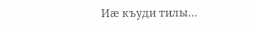Иæ къуди тилы…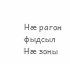Нæ рагон фыдсыл
Нæ зоны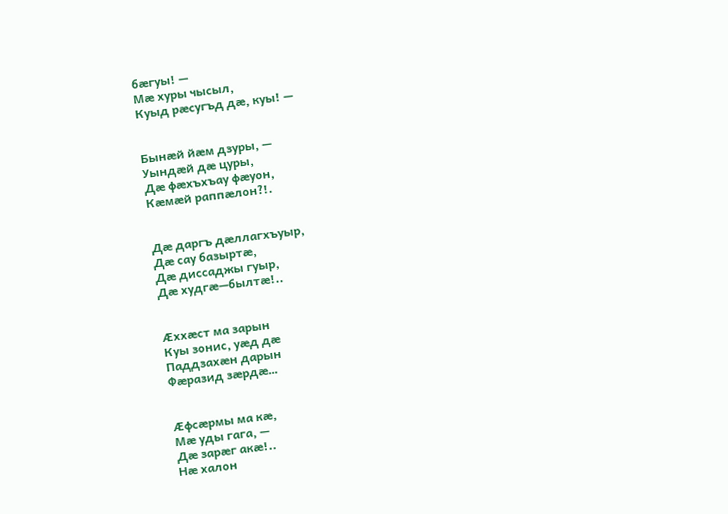бæгуы! —
Мæ хуры чысыл,
Куыд рæсугъд дæ, куы! —


Бынæй йæм дзуры, —
Уындæй дæ цуры,
Дæ фæхъхъау фæуон,
Кæмæй раппæлон?!.


Дæ даргъ дæллагхъуыр,
Дæ сау базыртæ,
Дæ диссаджы гуыр,
Дæ худгæ—былтæ!..


Æххæст ма зарын
Куы зонис, уæд дæ
Паддзахæн дарын
Фæразид зæрдæ…


Æфсæрмы ма кæ,
Мæ уды гага, —
Дæ зарæг акæ!..
Нæ халон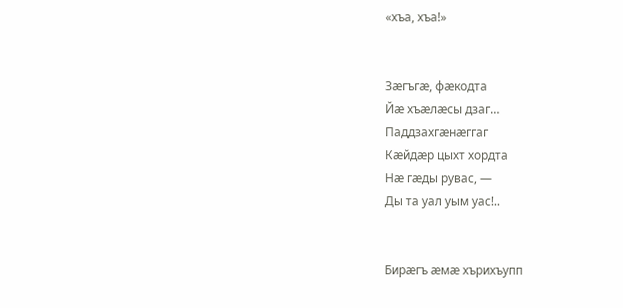«хъа, хъа!»


Зæгъгæ, фæкодта
Йæ хъæлæсы дзаг…
Паддзахгæнæггаг
Кæйдæр цыхт хордта
Нæ гæды рувас, —
Ды та уал уым уас!..


Бирæгъ æмæ хърихъупп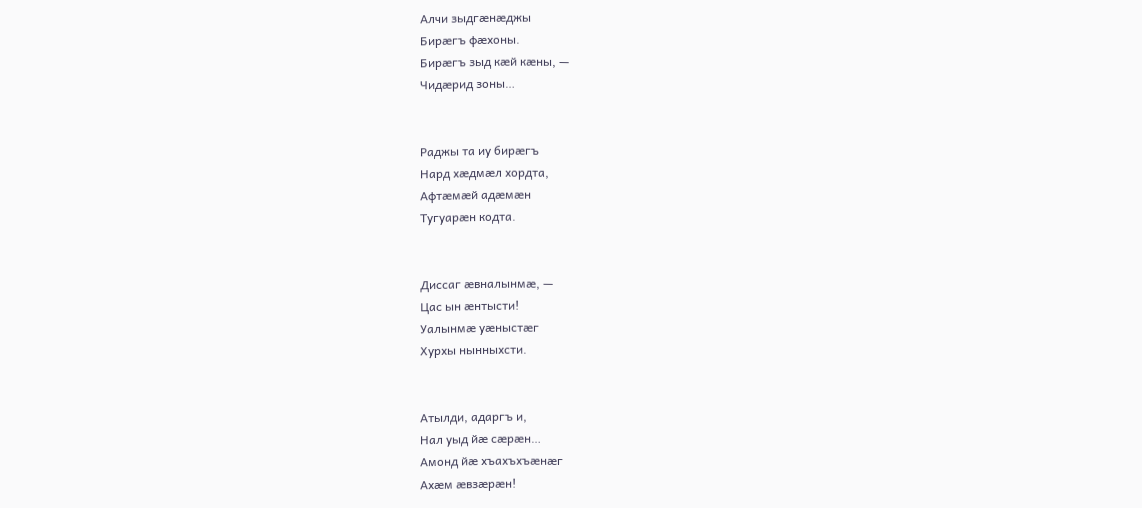Алчи зыдгæнæджы
Бирæгъ фæхоны.
Бирæгъ зыд кæй кæны, —
Чидæрид зоны…


Раджы та иу бирæгъ
Нард хæдмæл хордта,
Афтæмæй адæмæн
Тугуарæн кодта.


Диссаг æвналынмæ, —
Цас ын æнтысти!
Уалынмæ уæныстæг
Хурхы нынныхсти.


Атылди, адаргъ и,
Нал уыд йæ сæрæн…
Амонд йæ хъахъхъæнæг
Ахæм æвзæрæн!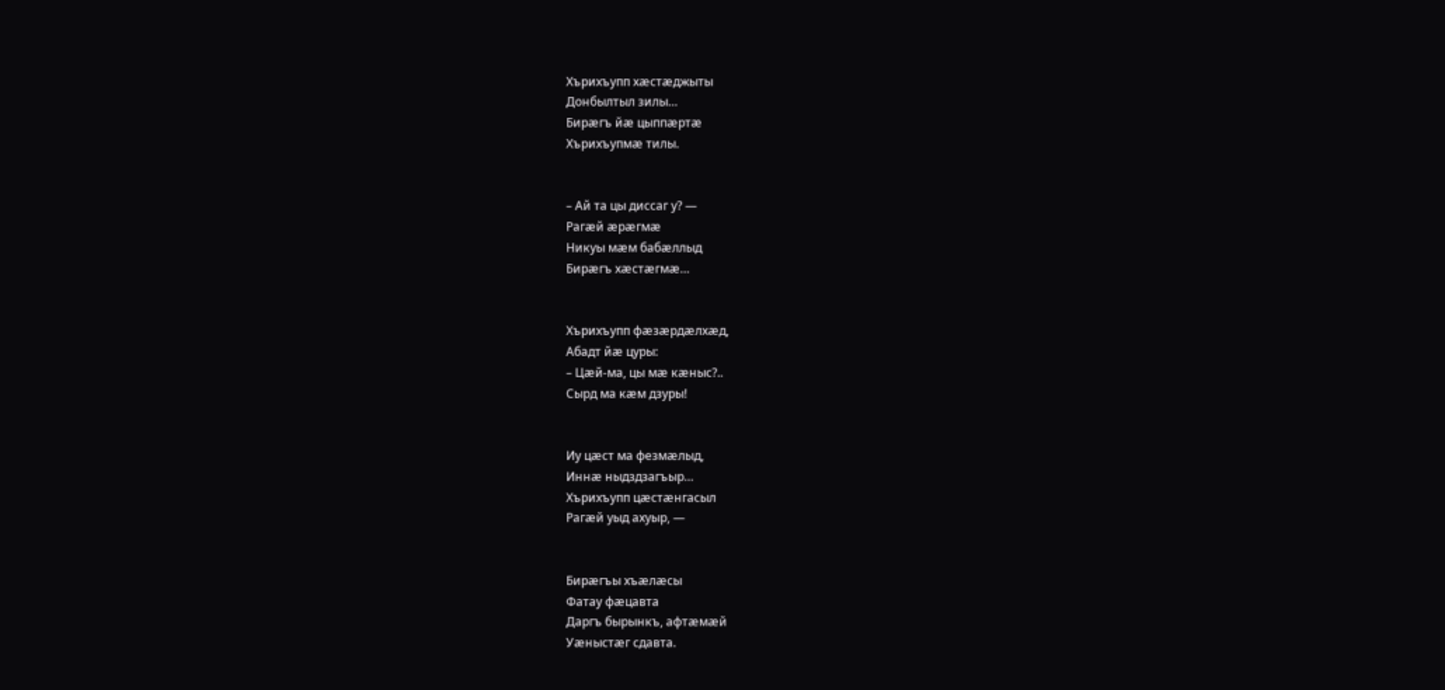Хърихъупп хæстæджыты
Донбылтыл зилы…
Бирæгъ йæ цыппæртæ
Хърихъупмæ тилы.


– Ай та цы диссаг у? —
Рагæй æрæгмæ
Никуы мæм бабæллыд
Бирæгъ хæстæгмæ…


Хърихъупп фæзæрдæлхæд,
Абадт йæ цуры:
– Цæй-ма, цы мæ кæныс?..
Сырд ма кæм дзуры!


Иу цæст ма фезмæлыд,
Иннæ ныдздзагъыр…
Хърихъупп цæстæнгасыл
Рагæй уыд ахуыр, —


Бирæгъы хъæлæсы
Фатау фæцавта
Даргъ бырынкъ, афтæмæй
Уæныстæг сдавта.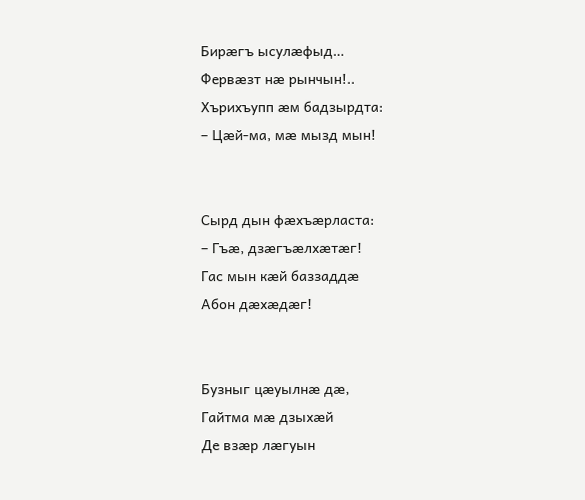Бирæгъ ысулæфыд…
Фервæзт нæ рынчын!..
Хърихъупп æм бадзырдта:
– Цæй-ма, мæ мызд мын!


Сырд дын фæхъæрласта:
– Гъæ, дзæгъæлхæтæг!
Гас мын кæй баззаддæ
Абон дæхæдæг!


Бузныг цæуылнæ дæ,
Гайтма мæ дзыхæй
Де взæр лæгуын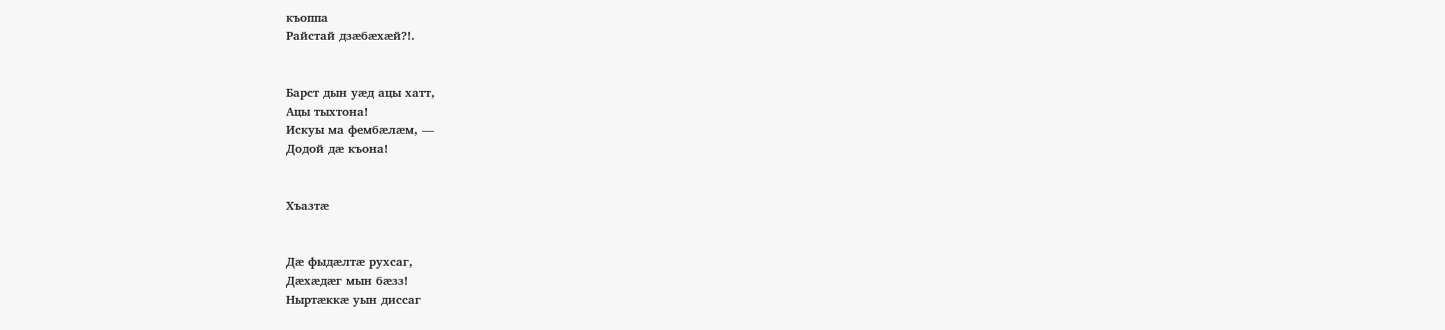къоппа
Райстай дзæбæхæй?!.


Барст дын уæд ацы хатт,
Ацы тыхтона!
Искуы ма фембæлæм, —
Додой дæ къона!


Хъазтæ


Дæ фыдæлтæ рухсаг,
Дæхæдæг мын бæзз!
Ныртæккæ уын диссаг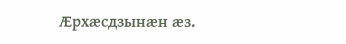Æрхæсдзынæн æз.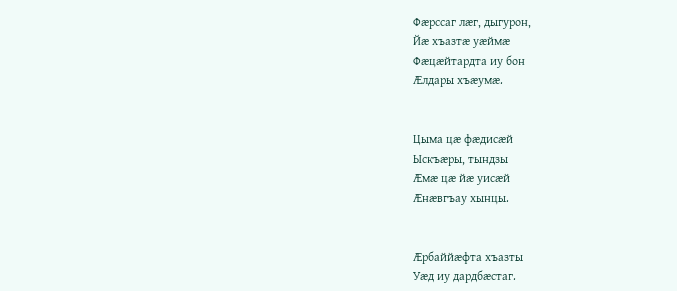Фæрссаг лæг, дыгурон,
Йæ хъазтæ уæймæ
Фæцæйтардта иу бон
Æлдары хъæумæ.


Цыма цæ фæдисæй
Ыскъæры, тындзы
Æмæ цæ йæ уисæй
Æнæвгъау хынцы.


Æрбаййæфта хъазты
Уæд иу дардбæстаг.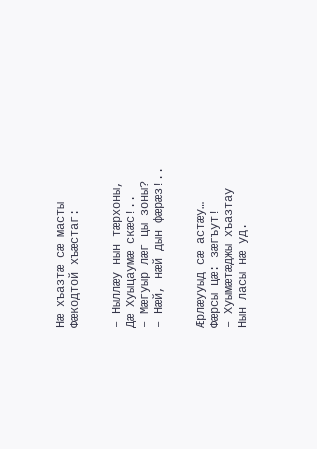Нæ хъазтæ сæ масты
Фæкодтой хъæстаг:


– Ныллæу нын тæрхоны,
Дæ Хуыцаумæ скæс!..
– Мæгуыр лæг цы зоны?
– Нæй, нæй дын фæрæз!..


Æрлæууыд сæ астæу…
Фæрсы цæ: зæгъут!
– Хуымæтæджы хъазтау
Нын ласы нæ уд.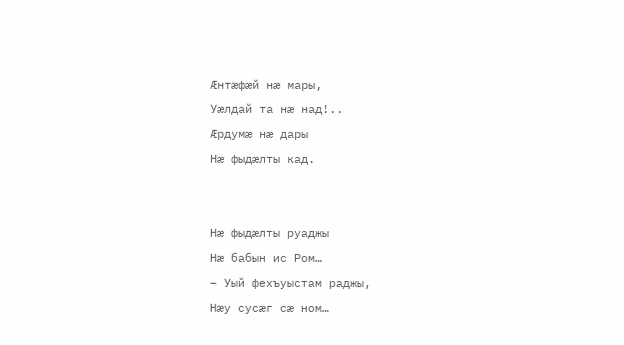Æнтæфæй нæ мары,
Уæлдай та нæ над!..
Æрдумæ нæ дары
Нæ фыдæлты кад.


Нæ фыдæлты руаджы
Нæ бабын ис Ром…
– Уый фехъуыстам раджы,
Нæу сусæг сæ ном…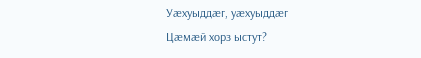Уæхуыддæг, уæхуыддæг
Цæмæй хорз ыстут?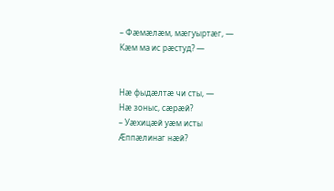– Фæмæлæм, мæгуыртæг, —
Кæм ма ис рæстуд? —


Нæ фыдæлтæ чи сты, —
Нæ зоныс, сæрæй?
– Уæхицæй уæм исты
Æппæлинаг нæй?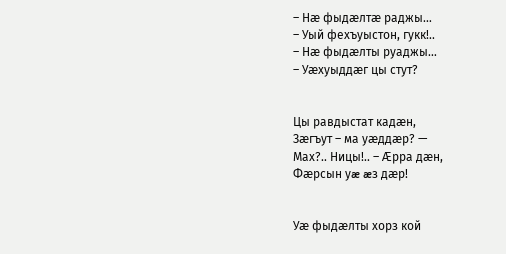– Нæ фыдæлтæ раджы…
– Уый фехъуыстон, гукк!..
– Нæ фыдæлты руаджы…
– Уæхуыддæг цы стут?


Цы равдыстат кадæн,
Зæгъут – ма уæддæр? —
Мах?.. Ницы!.. – Æрра дæн,
Фæрсын уæ æз дæр!


Уæ фыдæлты хорз кой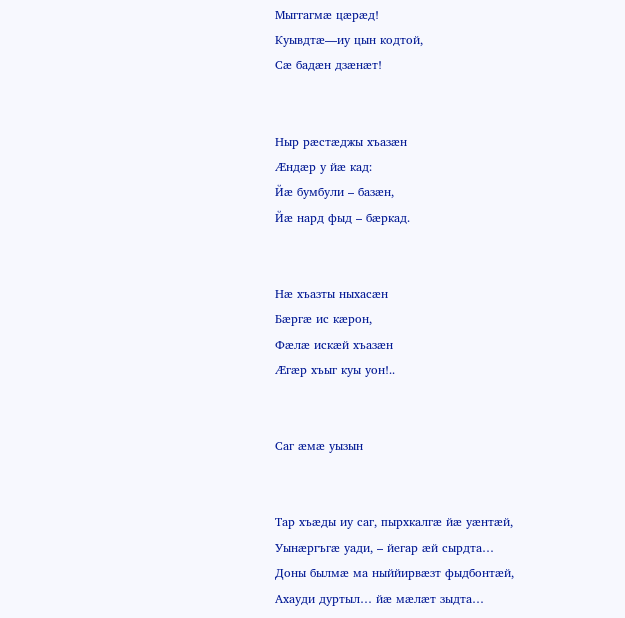Мыггагмæ цæрæд!
Куывдтæ—иу цын кодтой,
Сæ бадæн дзæнæт!


Ныр рæстæджы хъазæн
Æндæр у йæ кад:
Йæ бумбули – базæн,
Йæ нард фыд – бæркад.


Нæ хъазты ныхасæн
Бæргæ ис кæрон,
Фæлæ искæй хъазæн
Æгæр хъыг куы уон!..


Саг æмæ уызын


Тар хъæды иу саг, пырхкалгæ йæ уæнтæй,
Уынæргъгæ уади, – йегар æй сырдта…
Доны былмæ ма ныййирвæзт фыдбонтæй,
Ахауди дуртыл… йæ мæлæт зыдта…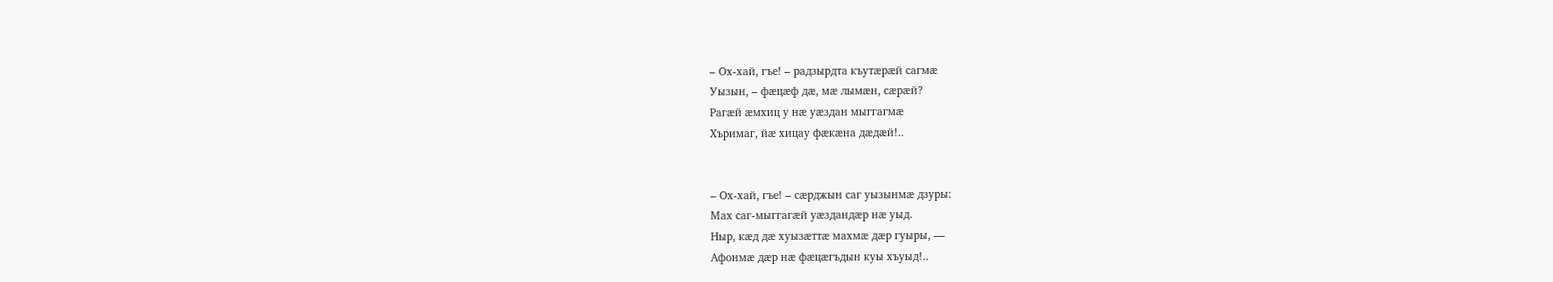– Ох-хай, гъе! – радзырдта къутæрæй сагмæ
Уызын, – фæцæф дæ, мæ лымæн, сæрæй?
Рагæй æмхиц у нæ уæздан мыггагмæ
Хъримаг, йæ хицау фæкæна дæдæй!..


– Ох-хай, гъе! – сæрджын саг уызынмæ дзуры:
Мах саг-мыггагæй уæздандæр нæ уыд.
Ныр, кæд дæ хуызæттæ махмæ дæр гуыры, —
Афонмæ дæр нæ фæцæгъдын куы хъуыд!..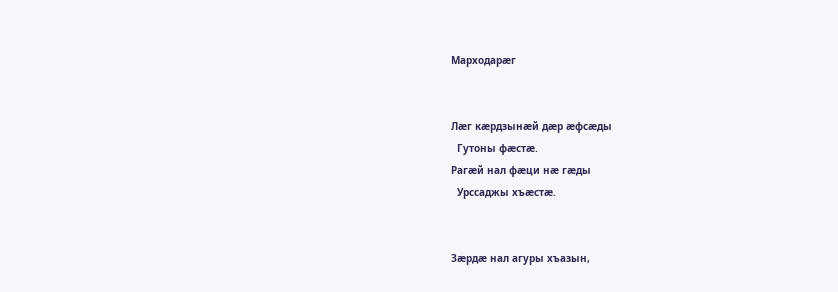Марходарæг


Лæг кæрдзынæй дæр æфсæды
  Гутоны фæстæ.
Рагæй нал фæци нæ гæды
  Урссаджы хъæстæ.


Зæрдæ нал агуры хъазын,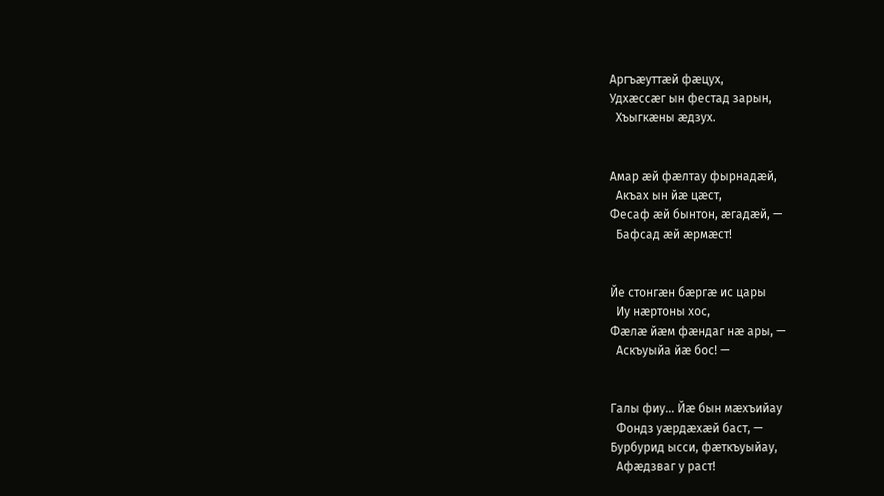Аргъæуттæй фæцух,
Удхæссæг ын фестад зарын,
  Хъыгкæны æдзух.


Амар æй фæлтау фырнадæй,
  Акъах ын йæ цæст,
Фесаф æй бынтон, æгадæй, —
  Бафсад æй æрмæст!


Йе стонгæн бæргæ ис цары
  Иу нæртоны хос,
Фæлæ йæм фæндаг нæ ары, —
  Аскъуыйа йæ бос! —


Галы фиу… Йæ бын мæхъийау
  Фондз уæрдæхæй баст, —
Бурбурид ысси, фæткъуыйау,
  Афæдзваг у раст!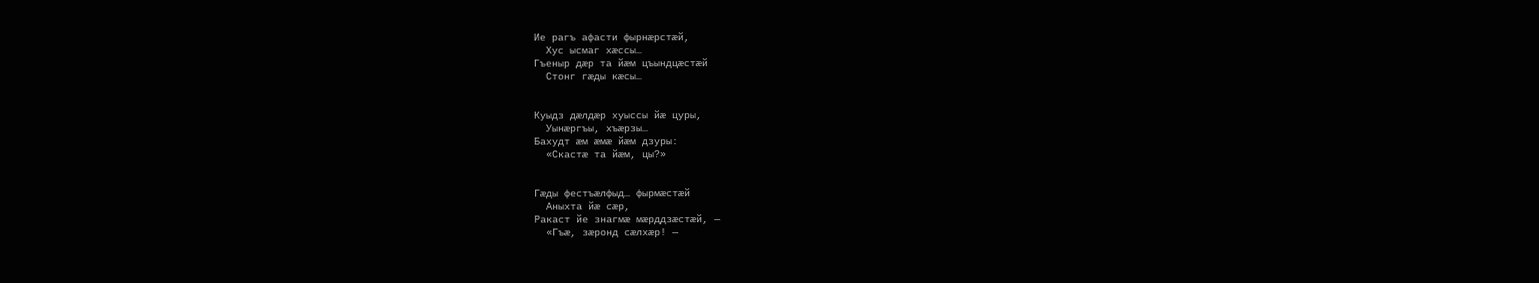Ие рагъ афасти фырнæрстæй,
  Хус ысмаг хæссы…
Гъеныр дæр та йæм цъындцæстæй
  Стонг гæды кæсы…


Куыдз дæлдæр хуыссы йæ цуры,
  Уынæргъы, хъæрзы…
Бахудт æм æмæ йæм дзуры:
  «Скастæ та йæм, цы?»


Гæды фестъæлфыд… фырмæстæй
  Аныхта йæ сæр,
Ракаст йе знагмæ мæрддзæстæй, —
  «Гъæ, зæронд сæлхæр! —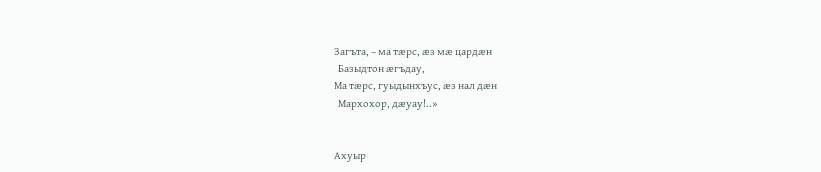Загъта, – ма тæрс, æз мæ цардæн
  Базыдтон æгъдау,
Ма тæрс, гуыдынхъус, æз нал дæн
  Мархохор, дæуау!..»


Ахуыр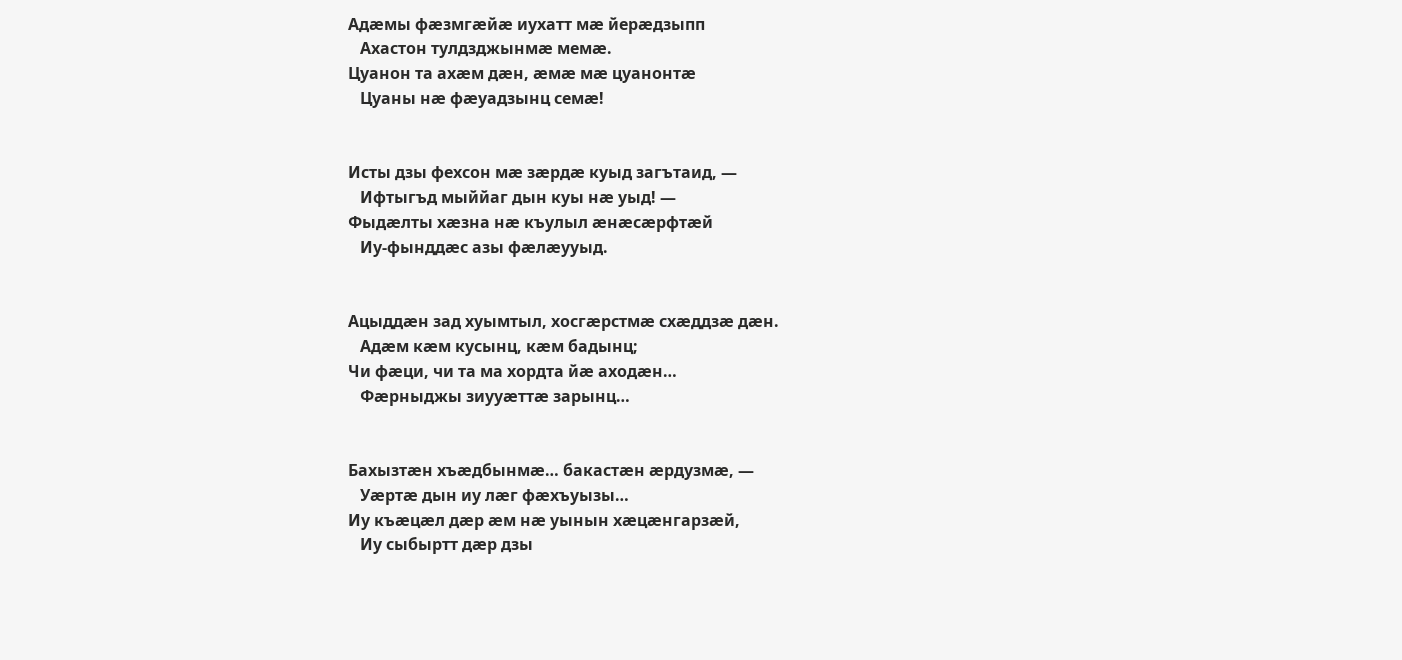Адæмы фæзмгæйæ иухатт мæ йерæдзыпп
   Ахастон тулдзджынмæ мемæ.
Цуанон та ахæм дæн, æмæ мæ цуанонтæ
   Цуаны нæ фæуадзынц семæ!


Исты дзы фехсон мæ зæрдæ куыд загътаид, —
   Ифтыгъд мыййаг дын куы нæ уыд! —
Фыдæлты хæзна нæ къулыл æнæсæрфтæй
   Иу-фынддæс азы фæлæууыд.


Ацыддæн зад хуымтыл, хосгæрстмæ схæддзæ дæн.
   Адæм кæм кусынц, кæм бадынц;
Чи фæци, чи та ма хордта йæ аходæн…
   Фæрныджы зиууæттæ зарынц…


Бахызтæн хъæдбынмæ… бакастæн æрдузмæ, —
   Уæртæ дын иу лæг фæхъуызы…
Иу къæцæл дæр æм нæ уынын хæцæнгарзæй,
   Иу сыбыртт дæр дзы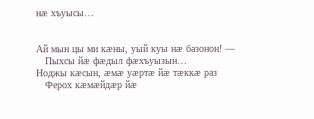нæ хъуысы…


Ай мын цы ми кæны, уый куы нæ базонон! —
   Пыхсы йæ фæдыл фæхъуызын…
Ноджы кæсын, æмæ уæртæ йæ тæккæ раз
   Ферох кæмæйдæр йæ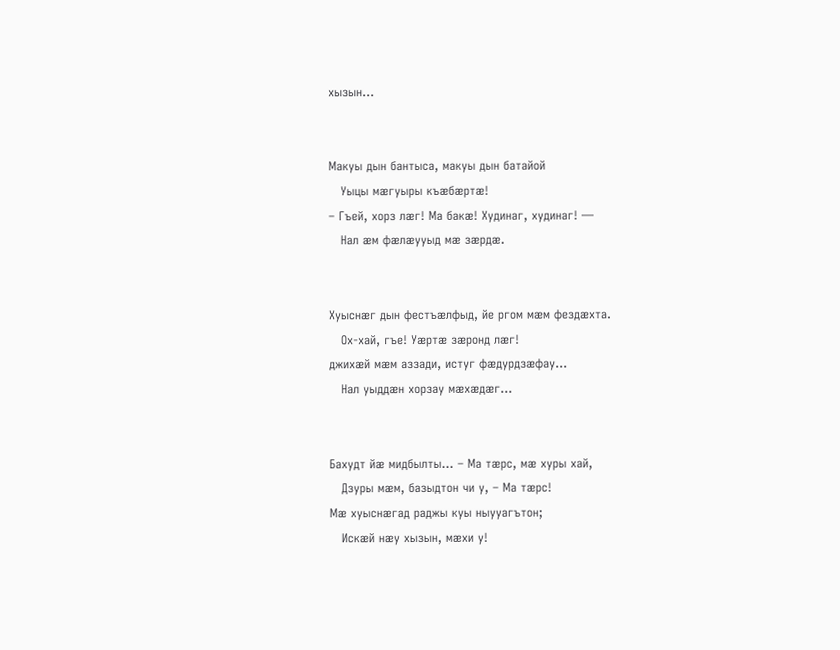хызын…


Макуы дын бантыса, макуы дын батайой
   Уыцы мæгуыры къæбæртæ!
– Гъей, хорз лæг! Ма бакæ! Худинаг, худинаг! —
   Нал æм фæлæууыд мæ зæрдæ.


Хуыснæг дын фестъæлфыд, йе ргом мæм фездæхта.
   Ох-хай, гъе! Уæртæ зæронд лæг!
джихæй мæм аззади, истуг фæдурдзæфау…
   Нал уыддæн хорзау мæхæдæг…


Бахудт йæ мидбылты… – Ма тæрс, мæ хуры хай,
   Дзуры мæм, базыдтон чи у, – Ма тæрс!
Мæ хуыснæгад раджы куы ныууагътон;
   Искæй нæу хызын, мæхи у!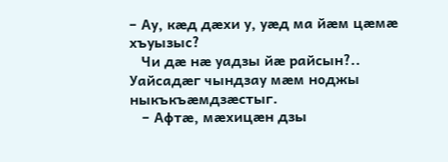– Ау, кæд дæхи у, уæд ма йæм цæмæ хъуызыс?
   Чи дæ нæ уадзы йæ райсын?..
Уайсадæг чындзау мæм ноджы ныкъкъæмдзæстыг.
   – Афтæ, мæхицæн дзы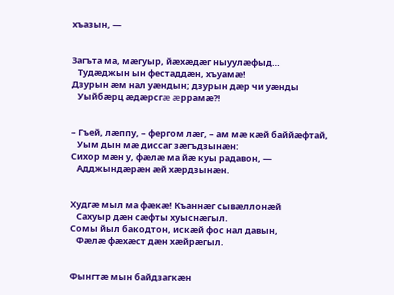хъазын, —


Загъта ма, мæгуыр, йæхæдæг ныуулæфыд…
   Тудæджын ын фестаддæн, хъуамæ!
Дзурын æм нал уæндын; дзурын дæр чи уæнды
   Уыйбæрц æдæрсгæ æррамæ?!


– Гъей, лæппу, – фергом лæг, – ам мæ кæй баййæфтай,
   Уым дын мæ диссаг зæгъдзынæн:
Сихор мæн у, фæлæ ма йæ куы радавон, —
   Адджындæрæн æй хæрдзынæн.


Худгæ мыл ма фæкæ! Къаннæг сывæллонæй
   Сахуыр дæн сæфты хуыснæгыл.
Сомы йыл бакодтон, искæй фос нал давын,
   Фæлæ фæхæст дæн хæйрæгыл.


Фынгтæ мын байдзагкæн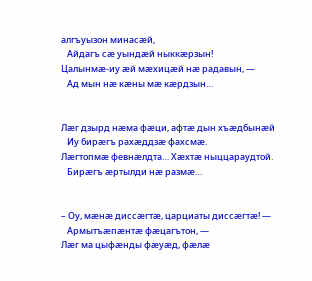алгъуызон минасæй,
   Айдагъ сæ уындæй ныккæрзын!
Цалынмæ-иу æй мæхицæй нæ радавын, —
   Ад мын нæ кæны мæ кæрдзын…


Лæг дзырд нæма фæци, афтæ дын хъæдбынæй
   Иу бирæгъ рахæддзæ фахсмæ.
Лæгтопмæ февнæлдта… Хæхтæ ныццараудтой.
   Бирæгъ æртылди нæ размæ…


– Оу, мæнæ диссæгтæ, царциаты диссæгтæ! —
   Армытъæпæнтæ фæцагътон, —
Лæг ма цыфæнды фæуæд, фæлæ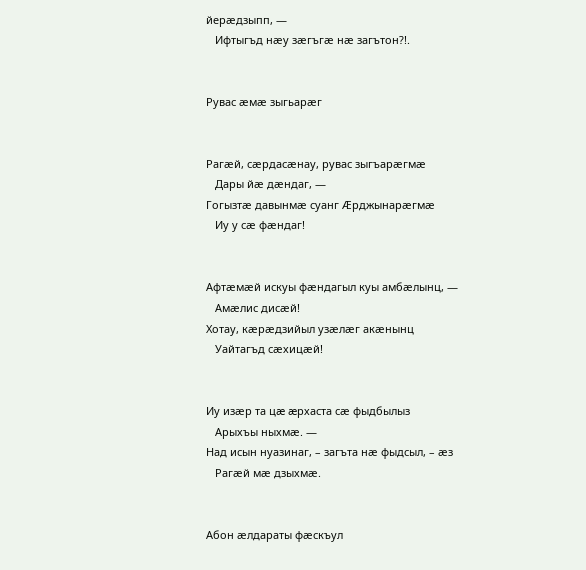йерæдзыпп, —
   Ифтыгъд нæу зæгъгæ нæ загътон?!.


Рувас æмæ зыгьарæг


Рагæй, сæрдасæнау, рувас зыгъарæгмæ
   Дары йæ дæндаг, —
Гогызтæ давынмæ суанг Æрджынарæгмæ
   Иу у сæ фæндаг!


Афтæмæй искуы фæндагыл куы амбæлынц, —
   Амæлис дисæй!
Хотау, кæрæдзийыл узæлæг акæнынц
   Уайтагъд сæхицæй!


Иу изæр та цæ æрхаста сæ фыдбылыз
   Арыхъы ныхмæ. —
Над исын нуазинаг, – загъта нæ фыдсыл, – æз
   Рагæй мæ дзыхмæ.


Абон æлдараты фæскъул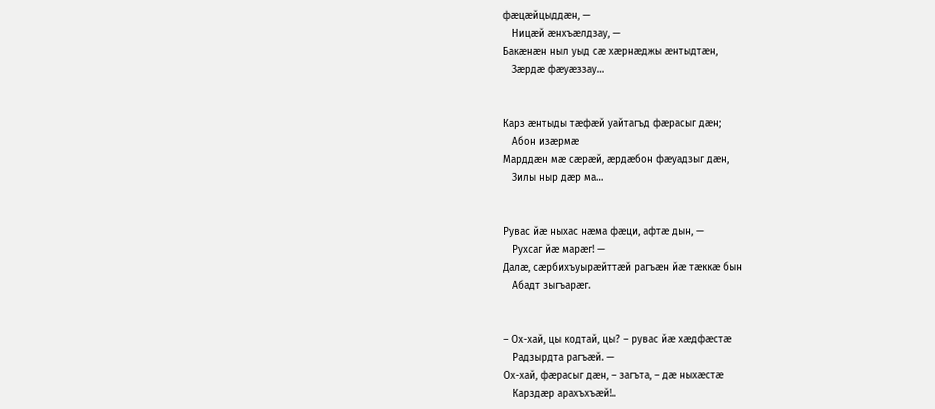фæцæйцыддæн, —
   Ницæй æнхъæлдзау, —
Бакæнæн ныл уыд сæ хæрнæджы æнтыдтæн,
   Зæрдæ фæуæззау…


Карз æнтыды тæфæй уайтагъд фæрасыг дæн;
   Абон изæрмæ
Марддæн мæ сæрæй, æрдæбон фæуадзыг дæн,
   Зилы ныр дæр ма…


Рувас йæ ныхас нæма фæци, афтæ дын, —
   Рухсаг йæ марæг! —
Далæ, сæрбихъуырæйттæй рагъæн йæ тæккæ бын
   Абадт зыгъарæг.


– Ох-хай, цы кодтай, цы? – рувас йæ хæдфæстæ
   Радзырдта рагъæй. —
Ох-хай, фæрасыг дæн, – загъта, – дæ ныхæстæ
   Карздæр арахъхъæй!..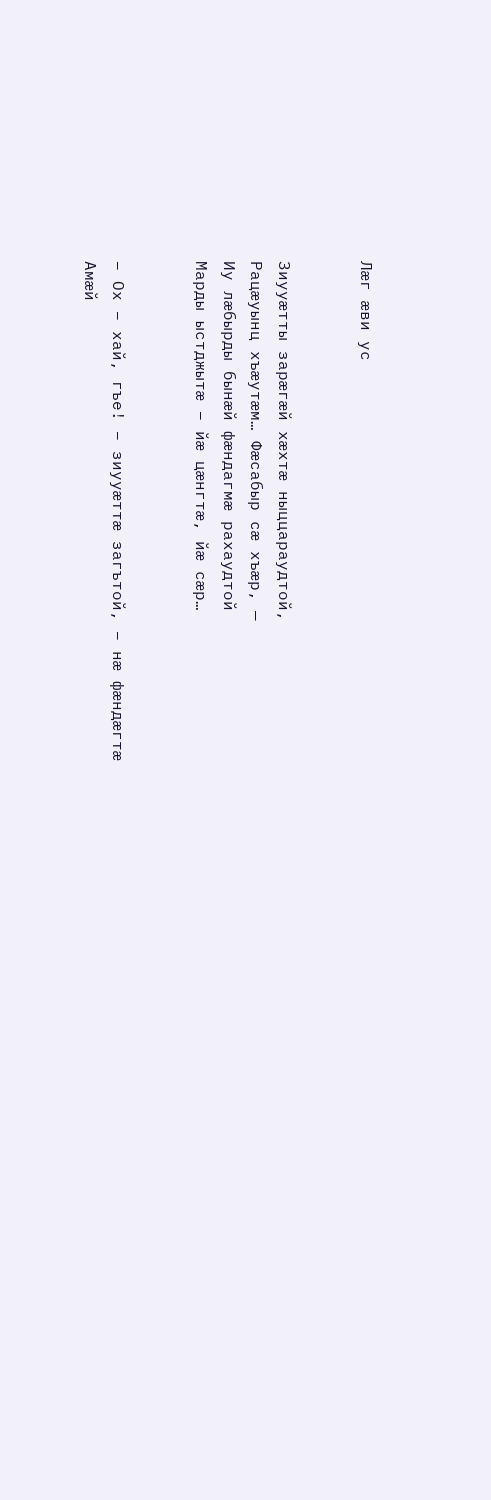Лæг æви ус


Зиууæтты зарæгæй хæхтæ ныццараудтой,
Рацæуынц хъæутæм… Фæсабыр сæ хъæр, —
Иу лæбырды бынæй фæндагмæ рахаудтой
Марды ыстджытæ – йæ цæнгтæ, йæ сæр…


– Ох – хай, гъе! – зиууæттæ загътой, – нæ фæндæгтæ
Амæй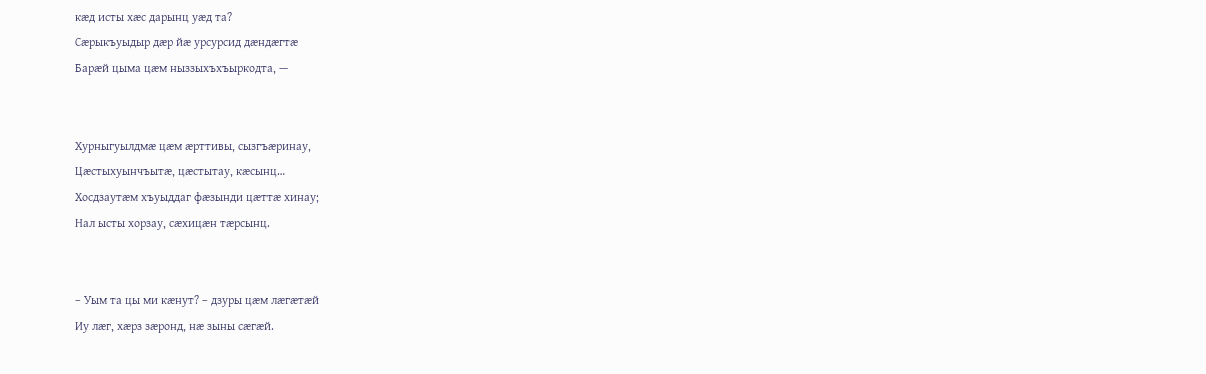кæд исты хæс дарынц уæд та?
Сæрыкъуыдыр дæр йæ урсурсид дæндæгтæ
Барæй цыма цæм ныззыхъхъыркодта, —


Хурныгуылдмæ цæм æрттивы, сызгъæринау,
Цæстыхуынчъытæ, цæстытау, кæсынц…
Хосдзаутæм хъуыддаг фæзынди цæттæ хинау;
Нал ысты хорзау, сæхицæн тæрсынц.


– Уым та цы ми кæнут? – дзуры цæм лæгæтæй
Иу лæг, хæрз зæронд, нæ зыны сæгæй.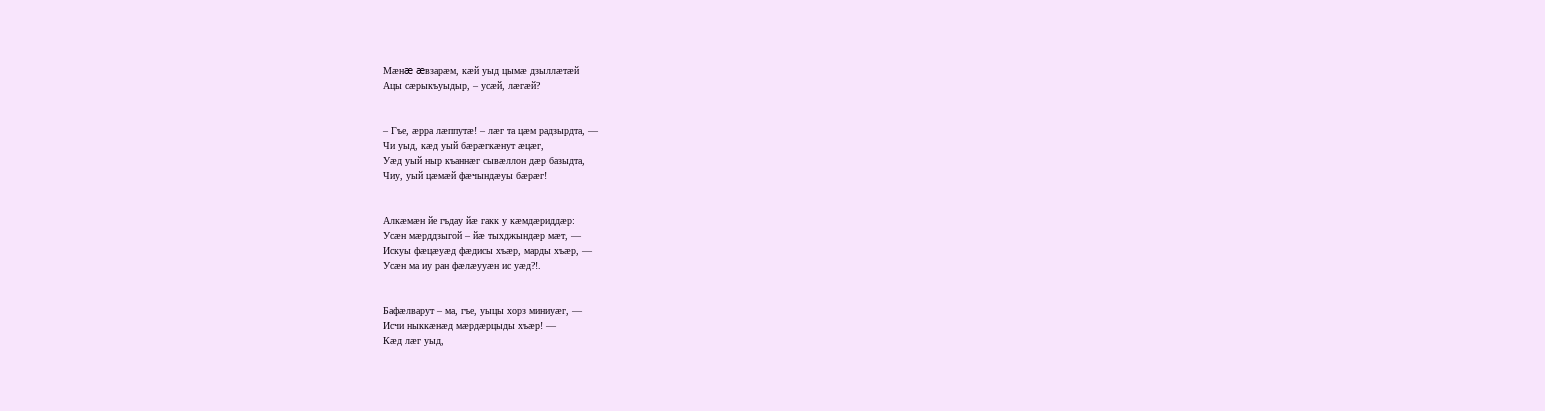Мæнæ æвзарæм, кæй уыд цымæ дзыллæтæй
Ацы сæрыкъуыдыр, – усæй, лæгæй?


– Гъе, æрра лæппутæ! – лæг та цæм радзырдта, —
Чи уыд, кæд уый бæрæгкæнут æцæг,
Уæд уый ныр къаннæг сывæллон дæр базыдта,
Чиу, уый цæмæй фæчындæуы бæрæг!


Алкæмæн йе гъдау йæ гакк у кæмдæриддæр:
Усæн мæрддзыгой – йæ тыхджындæр мæт, —
Искуы фæцæуæд фæдисы хъæр, марды хъæр, —
Усæн ма иу ран фæлæууæн ис уæд?!.


Бафæлварут – ма, гъе, уыцы хорз миниуæг, —
Исчи ныккæнæд мæрдæрцыды хъæр! —
Кæд лæг уыд,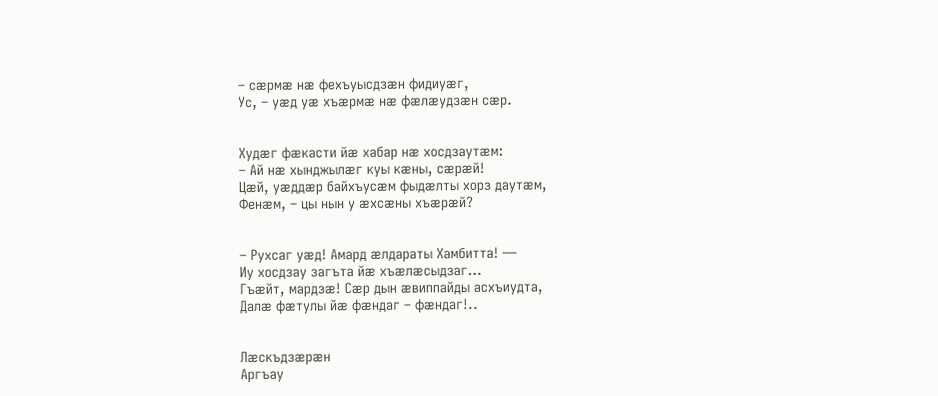– сæрмæ нæ фехъуысдзæн фидиуæг,
Ус, – уæд уæ хъæрмæ нæ фæлæудзæн сæр.


Худæг фæкасти йæ хабар нæ хосдзаутæм:
– Ай нæ хынджылæг куы кæны, сæрæй!
Цæй, уæддæр байхъусæм фыдæлты хорз даутæм,
Фенæм, – цы нын у æхсæны хъæрæй?


– Рухсаг уæд! Амард æлдараты Хамбитта! —
Иу хосдзау загъта йæ хъæлæсыдзаг…
Гъæйт, мардзæ! Сæр дын æвиппайды асхъиудта,
Далæ фæтулы йæ фæндаг – фæндаг!..


Лæскъдзæрæн
Аргъау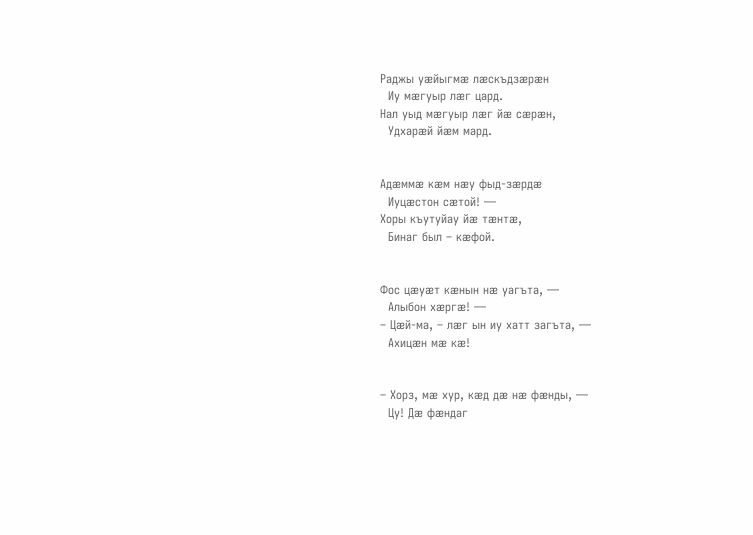Раджы уæйыгмæ лæскъдзæрæн
  Иу мæгуыр лæг цард.
Нал уыд мæгуыр лæг йæ сæрæн,
  Удхарæй йæм мард.


Адæммæ кæм нæу фыд-зæрдæ
  Иуцæстон сæтой! —
Хоры къутуйау йæ тæнтæ,
  Бинаг был – кæфой.


Фос цæуæт кæнын нæ уагъта, —
  Алыбон хæргæ! —
– Цæй-ма, – лæг ын иу хатт загъта, —
  Ахицæн мæ кæ!


– Хорз, мæ хур, кæд дæ нæ фæнды, —
  Цу! Дæ фæндаг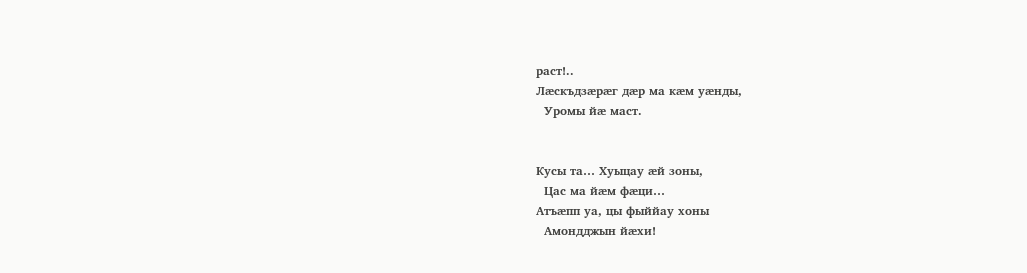раст!..
Лæскъдзæрæг дæр ма кæм уæнды,
  Уромы йæ маст.


Кусы та… Хуыцау æй зоны,
  Цас ма йæм фæци…
Атъæпп уа, цы фыййау хоны
  Амондджын йæхи!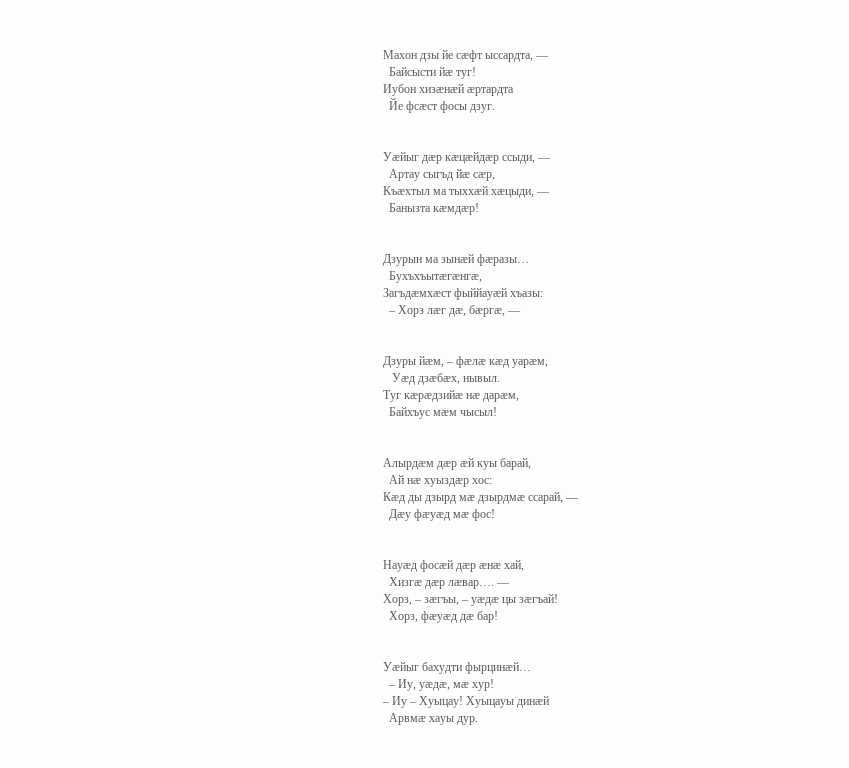Махон дзы йе сæфт ыссардта, —
  Байсысти йæ туг!
Иубон хизæнæй æртардта
  Йе фсæст фосы дзуг.


Уæйыг дæр кæцæйдæр ссыди, —
  Артау сыгъд йæ сæр,
Къæхтыл ма тыххæй хæцыди, —
  Банызта кæмдæр!


Дзурын ма зынæй фæразы…
  Бухъхъытæгæнгæ,
Загъдæмхæст фыййауæй хъазы:
  – Хорз лæг дæ, бæргæ, —


Дзуры йæм, – фæлæ кæд уарæм,
   Уæд дзæбæх, нывыл.
Туг кæрæдзийæ нæ дарæм,
  Байхъус мæм чысыл!


Алырдæм дæр æй куы барай,
  Ай нæ хуыздæр хос:
Кæд ды дзырд мæ дзырдмæ ссарай, —
  Дæу фæуæд мæ фос!


Науæд фосæй дæр æнæ хай,
  Хизгæ дæр лæвар…. —
Хорз, – зæгъы, – уæдæ цы зæгъай!
  Хорз, фæуæд дæ бар!


Уæйыг бахудти фырцинæй…
  – Иу, уæдæ, мæ хур!
– Иу – Хуыцау! Хуыцауы динæй
  Арвмæ хауы дур.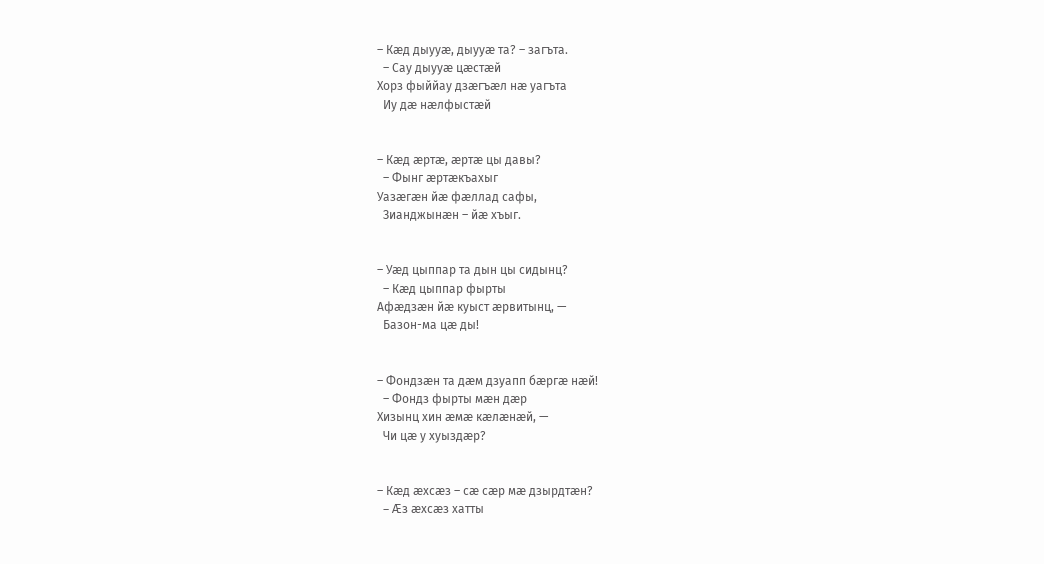– Кæд дыууæ, дыууæ та? – загъта.
  – Сау дыууæ цæстæй
Хорз фыййау дзæгъæл нæ уагъта
  Иу дæ нæлфыстæй


– Кæд æртæ, æртæ цы давы?
  – Фынг æртæкъахыг
Уазæгæн йæ фæллад сафы,
  Зианджынæн – йæ хъыг.


– Уæд цыппар та дын цы сидынц?
  – Кæд цыппар фырты
Афæдзæн йæ куыст æрвитынц, —
  Базон-ма цæ ды!


– Фондзæн та дæм дзуапп бæргæ нæй!
  – Фондз фырты мæн дæр
Хизынц хин æмæ кæлæнæй, —
  Чи цæ у хуыздæр?


– Кæд æхсæз – сæ сæр мæ дзырдтæн?
  – Æз æхсæз хатты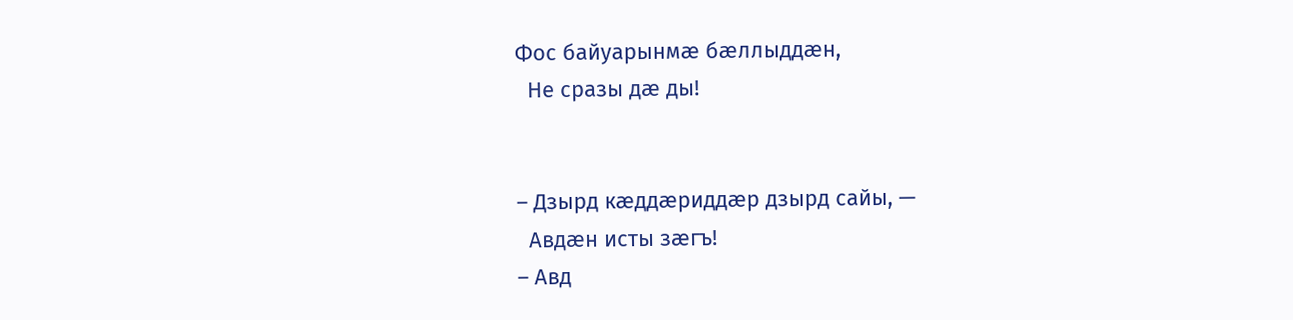Фос байуарынмæ бæллыддæн,
  Не сразы дæ ды!


– Дзырд кæддæриддæр дзырд сайы, —
  Авдæн исты зæгъ!
– Авд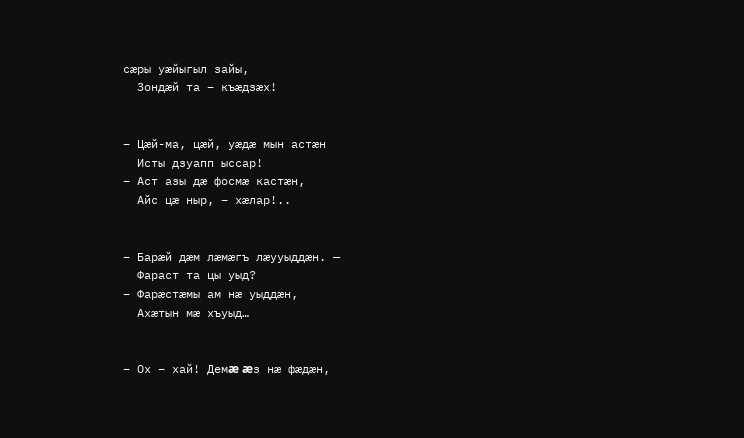сæры уæйыгыл зайы,
  Зондæй та – къæдзæх!


– Цæй-ма, цæй, уæдæ мын астæн
  Исты дзуапп ыссар!
– Аст азы дæ фосмæ кастæн,
  Айс цæ ныр, – хæлар!..


– Барæй дæм лæмæгъ лæууыддæн. —
  Фараст та цы уыд?
– Фарæстæмы ам нæ уыддæн,
  Ахæтын мæ хъуыд…


– Ох – хай! Демæ æз нæ фæдæн,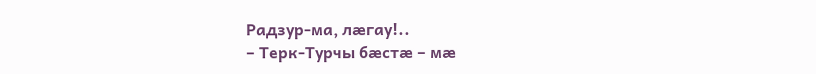Радзур-ма, лæгау!..
– Терк-Турчы бæстæ – мæ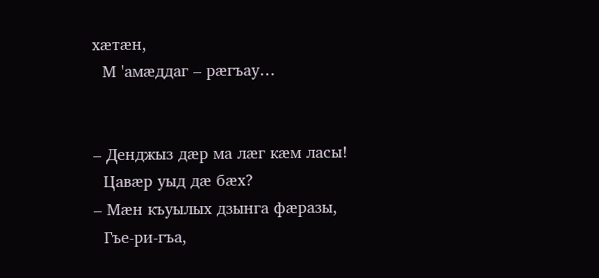хæтæн,
  М 'амæддаг – рæгъау…


– Денджыз дæр ма лæг кæм ласы!
  Цавæр уыд дæ бæх?
– Мæн къуылых дзынга фæразы,
  Гъе-ри-гъа,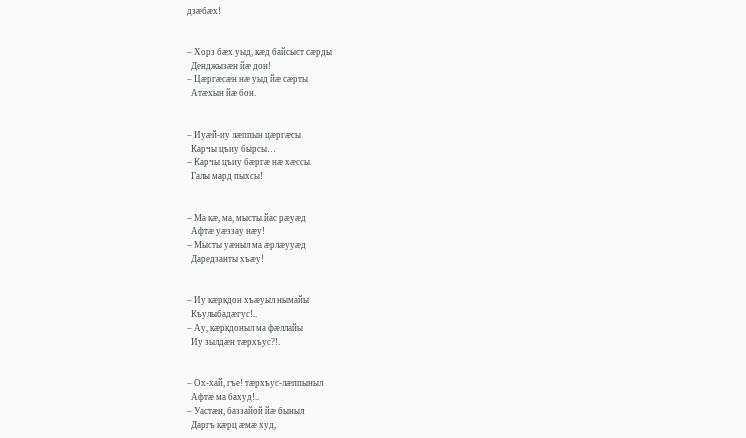дзæбæх!


– Хорз бæх уыд, кæд байсыст сæрды
  Денджызæн йæ дон!
– Цæргæсæн нæ уыд йæ сæрты
  Атæхын йæ бон.


– Иуæй-иу лæппын цæргæсы
  Карчы цъиу бырсы…
– Карчы цъиу бæргæ нæ хæссы
  Галы мард пыхсы!


– Ма кæ, ма, мысты йас рæуæд
  Афтæ уæззау нæу!
– Мысты уæныл ма æрлæууæд
  Даредзанты хъæу!


– Иу кæркдон хъæуыл нымайы
  Къулыбадæгус!..
– Ау, кæркдоныл ма фæллайы
  Иу зылдæн тæрхъус?!.


– Ох-хай, гъе! тæрхъус-лæппыныл
  Афтæ ма бахуд!..
– Уастæн, баззайой йæ быныл
  Даргъ кæрц æмæ худ,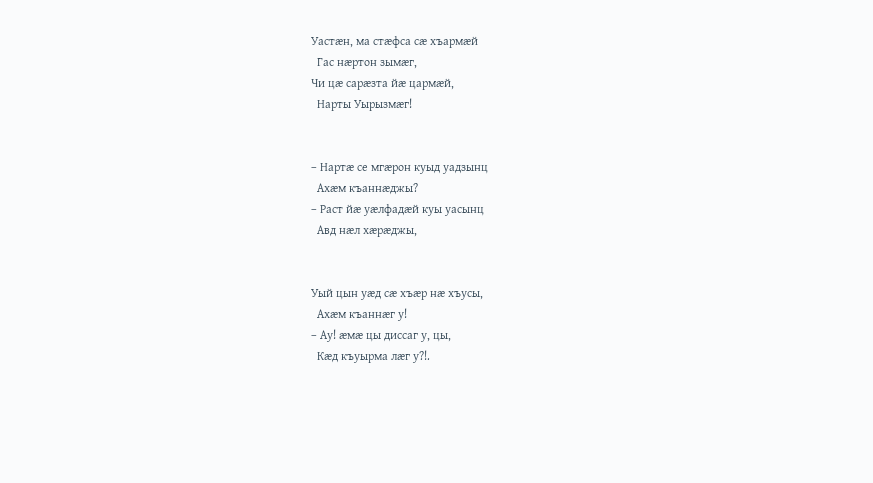Уастæн, ма стæфса сæ хъармæй
  Гас нæртон зымæг,
Чи цæ сарæзта йæ цармæй,
  Нарты Уырызмæг!


– Нартæ се мгæрон куыд уадзынц
  Ахæм къаннæджы?
– Раст йæ уæлфадæй куы уасынц
  Авд нæл хæрæджы,


Уый цын уæд сæ хъæр нæ хъусы,
  Ахæм къаннæг у!
– Ау! æмæ цы диссаг у, цы,
  Кæд къуырма лæг у?!.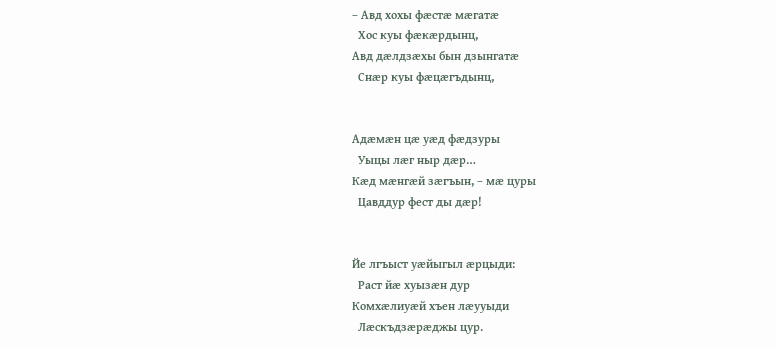– Авд хохы фæстæ мæгатæ
  Хос куы фæкæрдынц,
Авд дæлдзæхы бын дзынгатæ
  Снæр куы фæцæгъдынц,


Адæмæн цæ уæд фæдзуры
  Уыцы лæг ныр дæр…
Кæд мæнгæй зæгъын, – мæ цуры
  Цавддур фест ды дæр!


Йе лгъыст уæйыгыл æрцыди:
  Раст йæ хуызæн дур
Комхæлиуæй хъен лæууыди
  Лæскъдзæрæджы цур.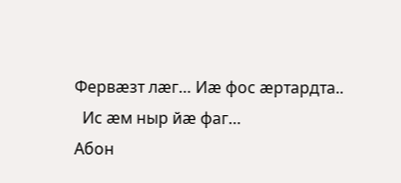Фервæзт лæг… Иæ фос æртардта..
  Ис æм ныр йæ фаг…
Абон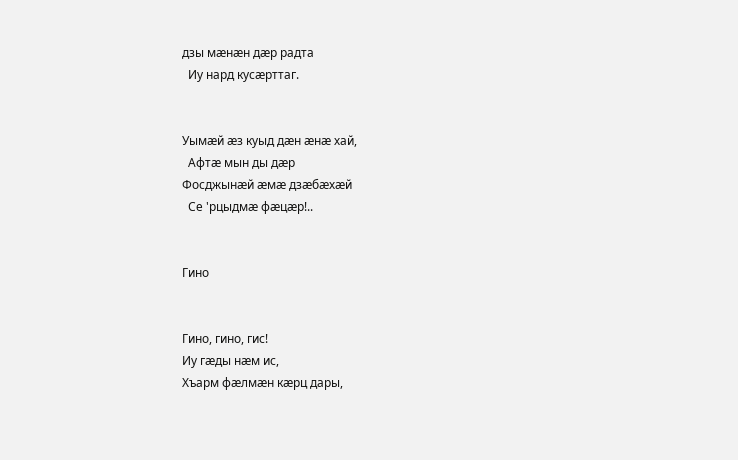дзы мæнæн дæр радта
  Иу нард кусæрттаг.


Уымæй æз куыд дæн æнæ хай,
  Афтæ мын ды дæр
Фосджынæй æмæ дзæбæхæй
  Се 'рцыдмæ фæцæр!..


Гино


Гино, гино, гис!
Иу гæды нæм ис,
Хъарм фæлмæн кæрц дары,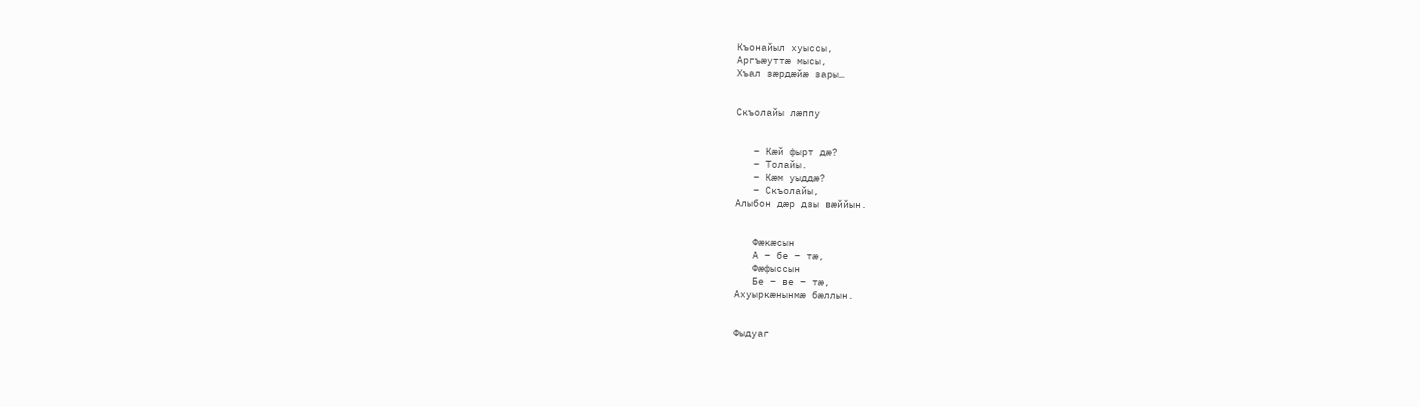Къонайыл хуыссы,
Аргъæуттæ мысы,
Хъал зæрдæйæ зары…


Скъолайы лæппу


   – Кæй фырт дæ?
   – Толайы.
   – Кæм уыддæ?
   – Скъолайы,
Алыбон дæр дзы вæййын.


   Фæкæсын
   А – бе – тæ,
   Фæфыссын
   Бе – ве – тæ,
Ахуыркæнынмæ бæллын.


Фыдуаг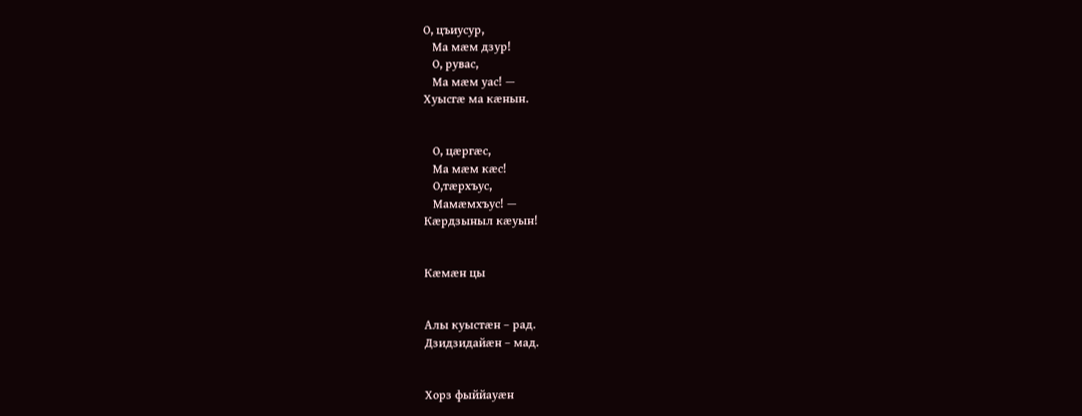О, цъиусур,
   Ма мæм дзур!
   О, рувас,
   Ма мæм уас! —
Хуысгæ ма кæнын.


   О, цæргæс,
   Ма мæм кæс!
   О,тæрхъус,
   Мамæмхъус! —
Кæрдзыныл кæуын!


Кæмæн цы


Алы куыстæн – рад.
Дзидзидайæн – мад.


Хорз фыййауæн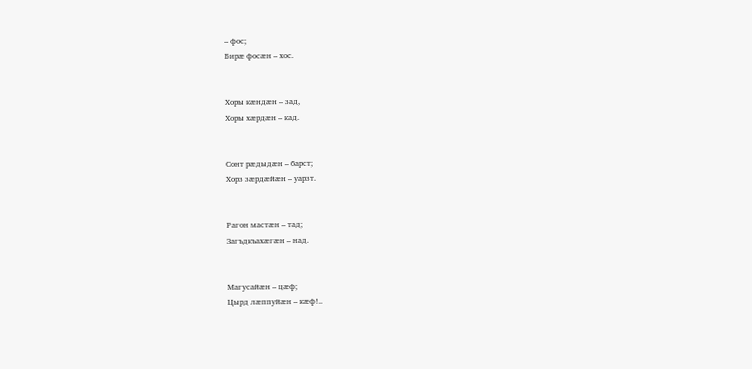– фос;
Бирæ фосæн – хос.


Хоры кæндæн – зад,
Хоры хæрдæн – кад.


Сонт рæдыдæн – барст;
Хорз зæрдæйæн – уарзт.


Рагон мастæн – тад;
Загъдкъахæгæн – над.


Магусайæн – цæф;
Цырд лæппуйæн – кæф!..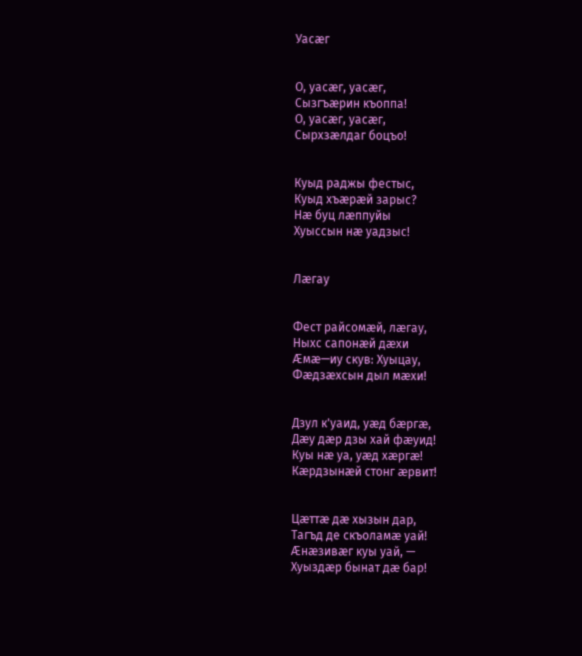Уасæг


О, уасæг, уасæг,
Сызгъæрин къоппа!
О, уасæг, уасæг,
Сырхзæлдаг боцъо!


Куыд раджы фестыс,
Куыд хъæрæй зарыс?
Нæ буц лæппуйы
Хуыссын нæ уадзыс!


Лæгау


Фест райсомæй, лæгау,
Ныхс сапонæй дæхи
Æмæ—иу скув: Хуыцау,
Фæдзæхсын дыл мæхи!


Дзул к'уаид, уæд бæргæ,
Дæу дæр дзы хай фæуид!
Куы нæ уа, уæд хæргæ!
Кæрдзынæй стонг æрвит!


Цæттæ дæ хызын дар,
Тагъд де скъоламæ уай!
Æнæзивæг куы уай, —
Хуыздæр бынат дæ бар!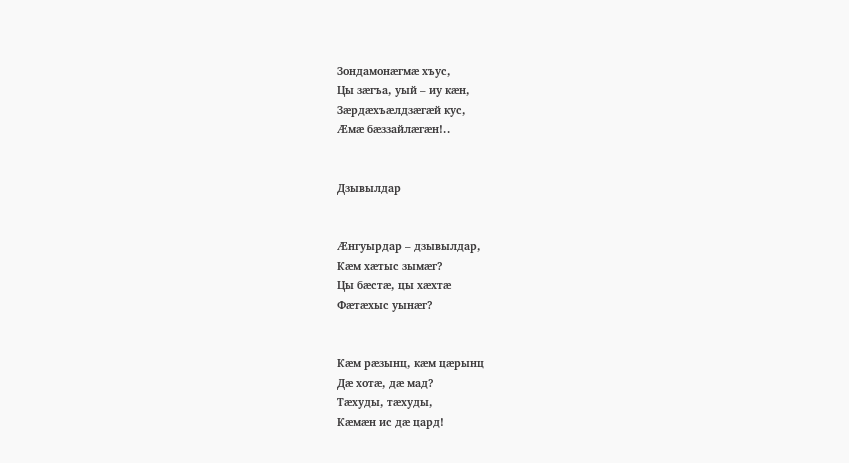Зондамонæгмæ хъус,
Цы зæгъа, уый – иу кæн,
Зæрдæхъæлдзæгæй кус,
Æмæ бæззайлæгæн!..


Дзывылдар


Æнгуырдар – дзывылдар,
Кæм хæтыс зымæг?
Цы бæстæ, цы хæхтæ
Фæтæхыс уынæг?


Кæм рæзынц, кæм цæрынц
Дæ хотæ, дæ мад?
Тæхуды, тæхуды,
Кæмæн ис дæ цард!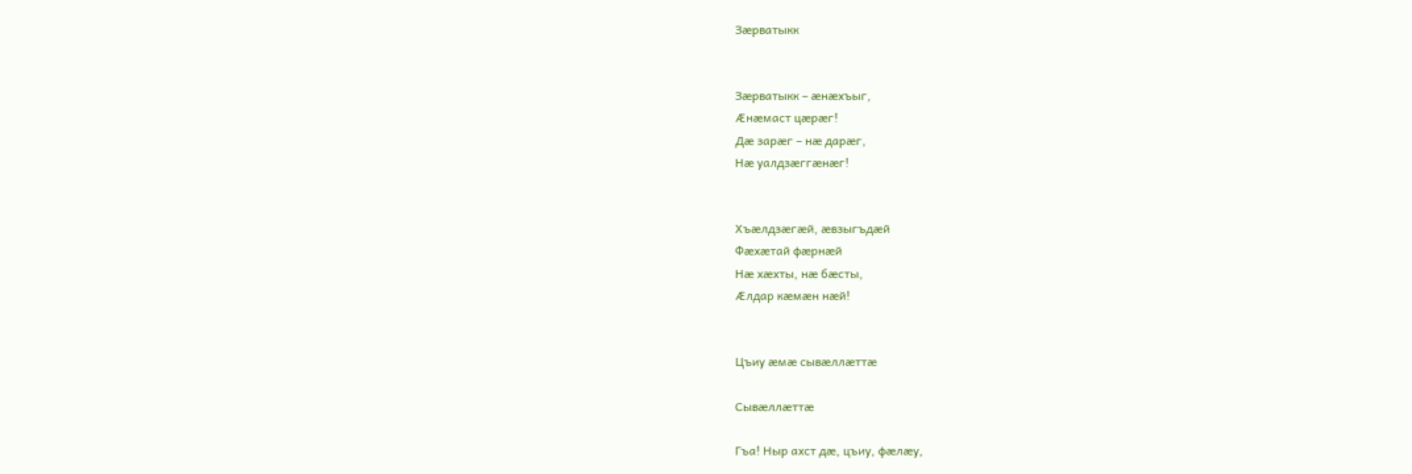Зæрватыкк


Зæрватыкк – æнæхъыг,
Æнæмаст цæрæг!
Дæ зарæг – нæ дарæг,
Нæ уалдзæггæнæг!


Хъæлдзæгæй, æвзыгъдæй
Фæхæтай фæрнæй
Нæ хæхты, нæ бæсты,
Æлдар кæмæн нæй!


Цъиу æмæ сывæллæттæ

Сывæллæттæ

Гъа! Ныр ахст дæ, цъиу, фæлæу,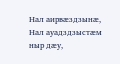Нал аирвæздзынæ,
Нал ауадздзыстæм ныр дæу,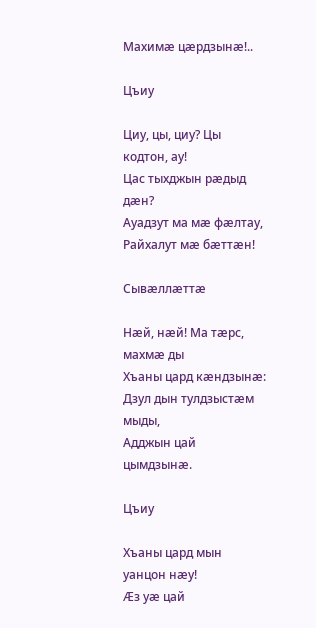Махимæ цæрдзынæ!..

Цъиу

Циу, цы, циу? Цы кодтон, ау!
Цас тыхджын рæдыд дæн?
Ауадзут ма мæ фæлтау,
Райхалут мæ бæттæн!

Сывæллæттæ

Нæй, нæй! Ма тæрс, махмæ ды
Хъаны цард кæндзынæ:
Дзул дын тулдзыстæм мыды,
Адджын цай цымдзынæ.

Цъиу

Хъаны цард мын уанцон нæу!
Æз уæ цай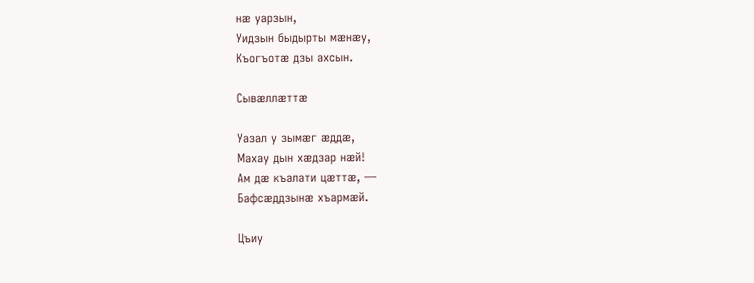нæ уарзын,
Уидзын быдырты мæнæу,
Къогъотæ дзы ахсын.

Сывæллæттæ

Уазал у зымæг æддæ,
Махау дын хæдзар нæй!
Ам дæ къалати цæттæ, —
Бафсæддзынæ хъармæй.

Цъиу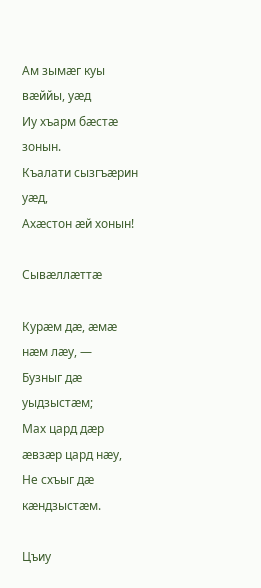Ам зымæг куы вæййы, уæд
Иу хъарм бæстæ зонын.
Къалати сызгъæрин уæд,
Ахæстон æй хонын!

Сывæллæттæ

Курæм дæ, æмæ нæм лæу, —
Бузныг дæ уыдзыстæм;
Мах цард дæр æвзæр цард нæу,
Не схъыг дæ кæндзыстæм.

Цъиу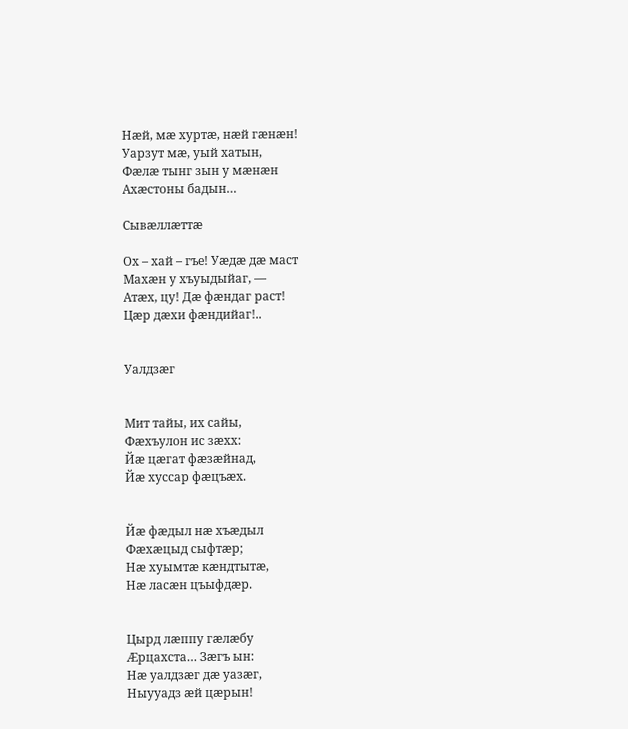Нæй, мæ хуртæ, нæй гæнæн!
Уарзут мæ, уый хатын,
Фæлæ тынг зын у мæнæн
Ахæстоны бадын…

Сывæллæттæ

Ох – хай – гъе! Уæдæ дæ маст
Махæн у хъуыдыйаг, —
Атæх, цу! Дæ фæндаг раст!
Цæр дæхи фæндийаг!..


Уалдзæг


Мит тайы, их сайы,
Фæхъулон ис зæхх:
Йæ цæгат фæзæйнад,
Йæ хуссар фæцъæх.


Йæ фæдыл нæ хъæдыл
Фæхæцыд сыфтæр;
Нæ хуымтæ кæндтытæ,
Нæ ласæн цъыфдæр.


Цырд лæппу гæлæбу
Æрцахста… Зæгъ ын:
Нæ уалдзæг дæ уазæг,
Ныууадз æй цæрын!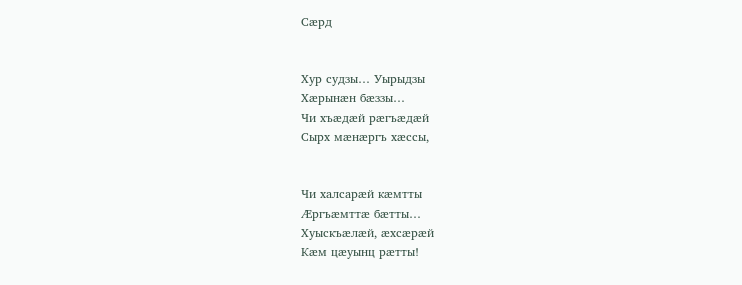Сæрд


Хур судзы… Уырыдзы
Хæрынæн бæззы…
Чи хъæдæй рæгъæдæй
Сырх мæнæргъ хæссы,


Чи халсарæй кæмтты
Æргъæмттæ бæтты…
Хуыскъæлæй, æхсæрæй
Кæм цæуынц рæтты!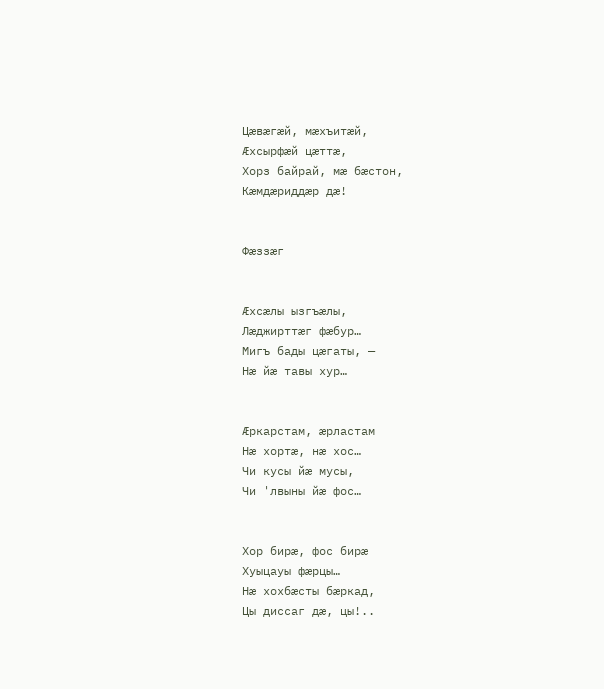Цæвæгæй, мæхъитæй,
Æхсырфæй цæттæ,
Хорз байрай, мæ бæстон,
Кæмдæриддæр дæ!


Фæззæг


Æхсæлы ызгъæлы,
Лæджирттæг фæбур…
Мигъ бады цæгаты, —
Нæ йæ тавы хур…


Æркарстам, æрластам
Нæ хортæ, нæ хос…
Чи кусы йæ мусы,
Чи 'лвыны йæ фос…


Хор бирæ, фос бирæ
Хуыцауы фæрцы…
Нæ хохбæсты бæркад,
Цы диссаг дæ, цы!..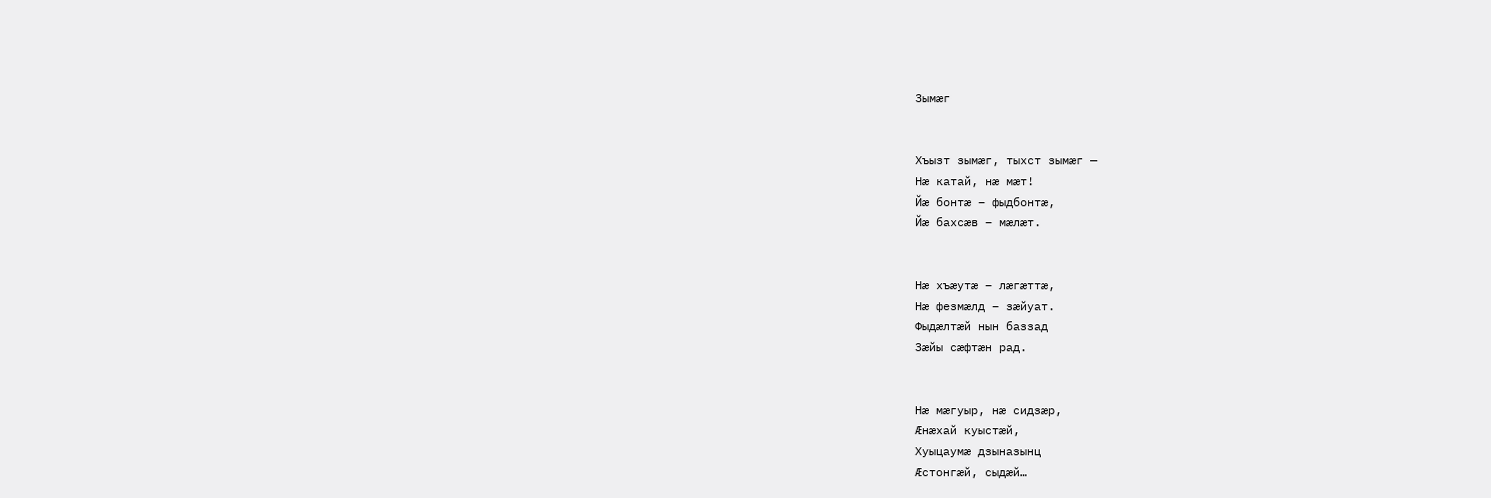Зымæг


Хъызт зымæг, тыхст зымæг —
Нæ катай, нæ мæт!
Йæ бонтæ – фыдбонтæ,
Йæ бахсæв – мæлæт.


Нæ хъæутæ – лæгæттæ,
Нæ фезмæлд – зæйуат.
Фыдæлтæй нын баззад
Зæйы сæфтæн рад.


Нæ мæгуыр, нæ сидзæр,
Æнæхай куыстæй,
Хуыцаумæ дзыназынц
Æстонгæй, сыдæй…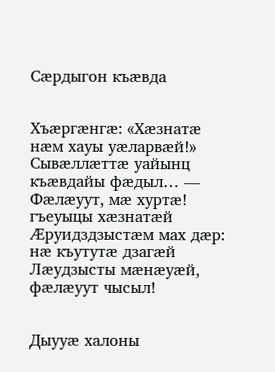Сæрдыгон къæвда


Хъæргæнгæ: «Хæзнатæ нæм хауы уæларвæй!»
Сывæллæттæ уайынц къæвдайы фæдыл… —
Фæлæуут, мæ хуртæ! гъеуыцы хæзнатæй
Æруидздзыстæм мах дæр: нæ къутутæ дзагæй
Лæудзысты мæнæуæй, фæлæуут чысыл!


Дыууæ халоны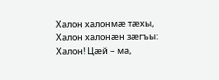Халон халонмæ тæхы,
Халон халонæн зæгъы:
Халон! Цæй – ма,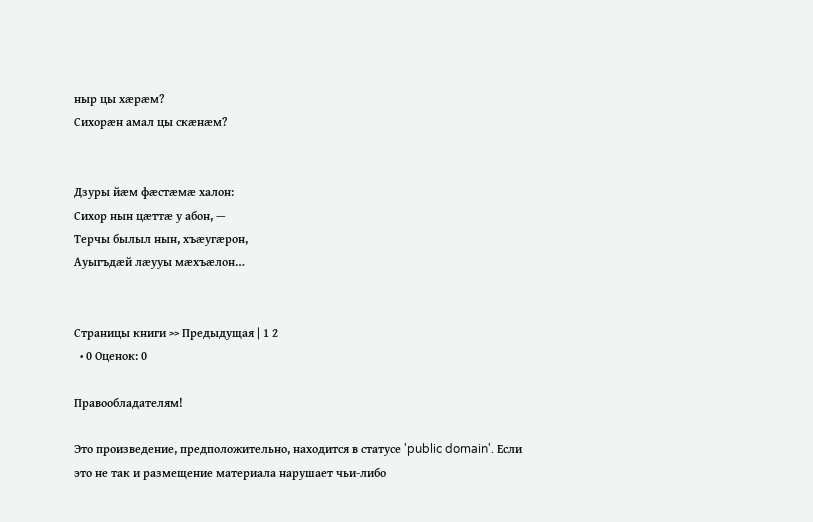ныр цы хæрæм?
Сихорæн амал цы скæнæм?


Дзуры йæм фæстæмæ халон:
Сихор нын цæттæ у абон, —
Терчы былыл нын, хъæугæрон,
Ауыгъдæй лæууы мæхъæлон…


Страницы книги >> Предыдущая | 1 2
  • 0 Оценок: 0

Правообладателям!

Это произведение, предположительно, находится в статусе 'public domain'. Если это не так и размещение материала нарушает чьи-либо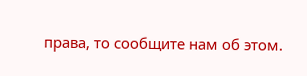права, то сообщите нам об этом.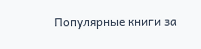Популярные книги за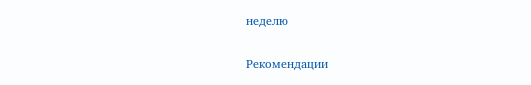неделю


Рекомендации